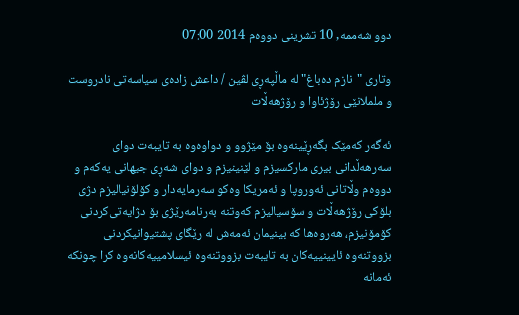دوو شەممە, 10 تشرینی دووەم 2014 07:00

وتاری "نازم ده‌باغ" له ماڵپه‌ڕی لڤین / داعش زاده‌ی سیاسه‌تی نادروست و ململانێی رۆژئاوا و رۆژهه‌ڵات

ئه‌گه‌ر که‌مێک بگه‌ڕێینه‌وه بۆ مێژوو و دواوه‌وه به‌ تایبه‌ت دوای سه‌رهه‌ڵدانی بیری مارکسیزم و لێنینیزم و دوای شه‌ڕی جیهانی یه‌که‌م و دووه‌م وڵاتانی ئه‌وروپا و ئه‌مریکا وه‌کو سه‌رمایه‌دار و کۆلۆنیالیزم دژی بلۆکی رۆژهه‌ڵات و سۆسیالیزم که‌وتنه‌ به‌رنامه‌رێژی بۆ دژایه‌تی‌کردنی کۆمۆنیزم، هه‌روه‌ها که‌ بینیمان ئه‌مه‌ش له‌ رێگای پشتیوانیکردنی بزووتنه‌وه‌ ئایینییه‌کان به‌ تایبه‌ت بزووتنه‌وه‌ ئیسلامییه‌کانه‌وه‌ کرا چونکه‌ ئه‌مانه‌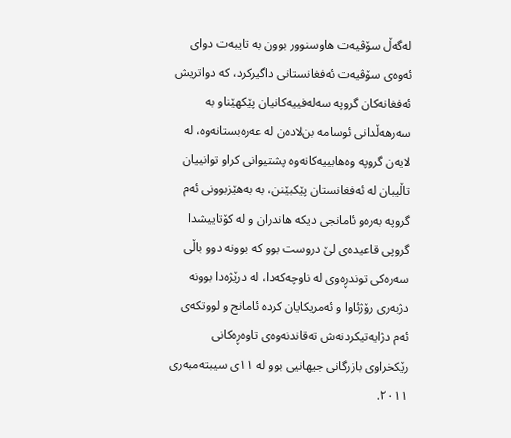له‌گه‌ڵ سۆڤیه‌ت هاوسنوور بوون به‌ تایبه‌ت دوای ئه‌وه‌ی سۆڤیه‌ت ئه‌فغانستانی داگیرکرد، که‌ دواتریش ئه‌فغانه‌کان گروپه‌ سه‌له‌فییه‌کانیان پێکهێناو به‌ سه‌رهه‌ڵدانی ئوسامه‌ بن‌لاده‌ن له‌ عه‌ره‌بستانه‌وه‌، له‌ لایه‌ن گروپه‌ وه‌هابییه‌کانه‌وه‌ پشتیوانی کراو توانییان تاڵیبان له‌ ئه‌فغانستان پێکبێنن، به‌ به‌هێزبوونی ئه‌م گروپه‌ به‌ره‌و ئامانجی دیکه‌ هاندران و له‌ کۆتاییشدا گروپی قاعیده‌ی لێ دروست بوو که‌ بوونه‌ دوو باڵی سه‌ره‌کی توندڕه‌وی له‌ ناوچه‌که‌دا، له درێژه‌‌دا بوونه دژبه‌ری رۆژئاوا و ئه‌مریکایان کرده ئامانج و لووتکه‌ی ئه‌م دژایه‌تیکردنه‌ش ته‌قاندنه‌وه‌ی تاوه‌ڕه‌کانی رێکخراوی بازرگانی جیهانیی بوو له ١١ی سیبته‌مبه‌ری ٢٠١١.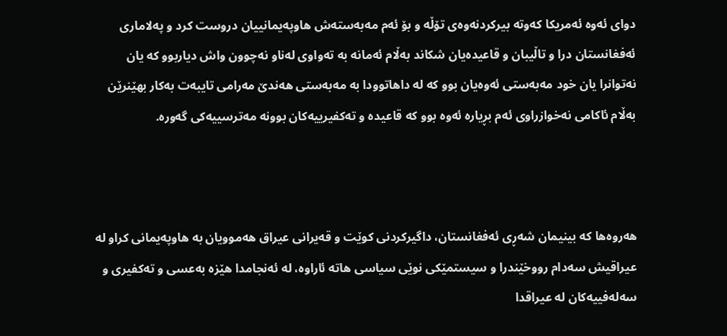دوای ئه‌وه‌ ئه‌مریکا که‌وته بیرکردنه‌وه‌ی تۆڵه و بۆ ئه‌م مه‌به‌سته‌ش هاوپه‌یمانییان دروست کرد و په‌لاماری ئه‌فغانستان درا و تاڵیبان و قاعیده‌یان شکاند به‌ڵام ئه‌مانه به ته‌واوی له‌ناو نه‌چوون واش دیاربوو که‌ یان نه‌توانرا یان خود مه‌به‌ستی ئه‌وه‌یان بوو که‌ له داهاتوودا به مه‌به‌ستی هه‌ندێ مه‌رامی تایبه‌ت به‌کار بهێنرێن به‌ڵام ئاکامی نه‌خوازراوی ئه‌م بڕیاره ئه‌وه بوو که‌ قاعیده و ته‌کفیرییه‌کان بوونه مه‌ترسییه‌کی گه‌وره.



هه‌روه‌ها که‌ بینیمان شه‌ڕی ئه‌فغانستان، داگیرکردنی کوێت و قه‌یرانی عیراق هه‌موویان به هاوپه‌یمانی کراو له عیراقیش سه‌دام رووخێندرا و سیستمێکی نوێی سیاسی هاته ئاراوه، له ئه‌نجامدا هێزه‌ به‌عسی و ته‌کفیری و سه‌له‌فییه‌کان له عیراقدا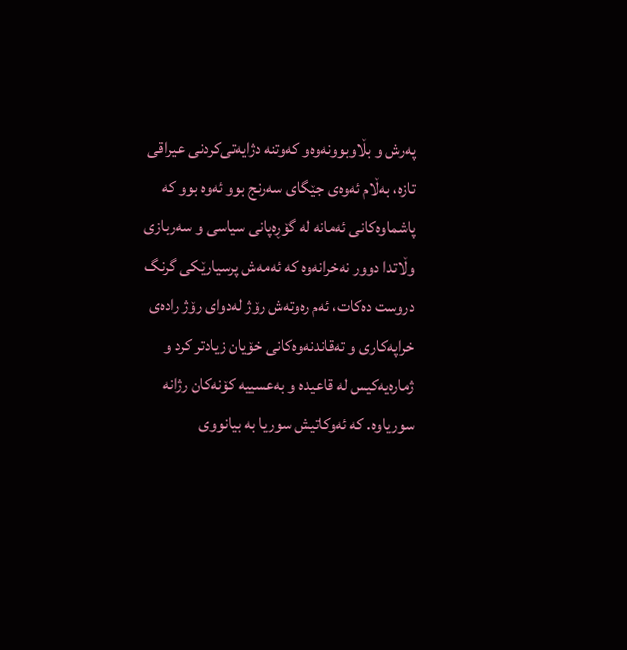په‌رش و بڵاوبوونه‌وه‌و که‌وتنه دژایه‌تی‌کردنی عیراقی تازه، به‌ڵام ئه‌وه‌ی جێگای سه‌رنج بوو ئه‌وه‌ بوو که‌ پاشماوه‌کانی ئه‌مانه له گۆڕه‌پانی سیاسی و سه‌ربازی وڵاتدا دوور نه‌خرانه‌وه‌ که‌ ئه‌مه‌ش پرسیارێکی گرنگ دروست ده‌کات، ئه‌م ره‌وته‌ش رۆژ له‌دوای رۆژ راده‌ی خراپه‌کاری و ته‌قاندنه‌وه‌کانی خۆیان زیادتر کرد و ژماره‌یه‌کیس له قاعیده و به‌عسییه کۆنه‌کان رژانه سوریاوه. که‌ ئه‌وکاتیش سوریا به بیانووی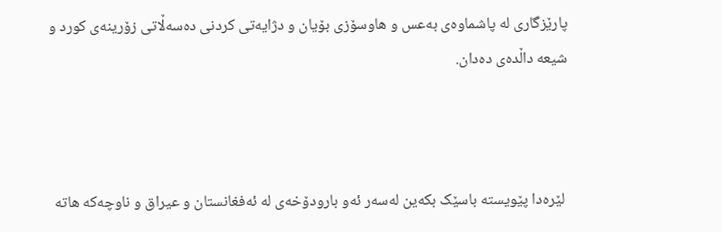پارێزگاری له پاشماوه‌ی به‌عس و هاوسۆزی بۆیان و دژایه‌تی کردنی ده‌سه‌ڵاتی زۆرینه‌ی کورد و شیعه داڵده‌ی ده‌دان.



 لێره‌دا پێویسته باسێک بکه‌ین له‌سه‌ر ئه‌و بارودۆخه‌ی له ئه‌فغانستان و عیراق و ناوچه‌که‌ هاته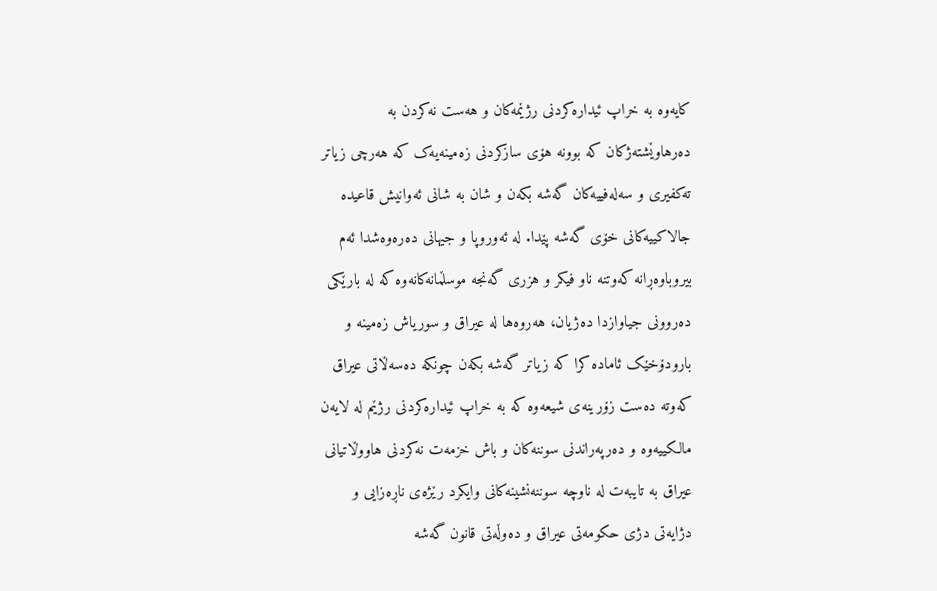کایه‌وه به خراپ ئیداره‌کردنی رژێمه‌کان و هه‌ست نه‌کردن به ده‌رهاوێشته‌ژکان که‌ بوونه هۆی سازکردنی زه‌مینه‌یه‌ک که‌ هه‌رچی زیاتر ته‌کفیری و سه‌له‌فییه‌کان گه‌شه بکه‌ن و شان به شانی ئه‌وانیش قاعیده جالاکییه‌کانی خۆی گه‌شه‌ پێدا. له ئه‌وروپا و جیهانی ده‌ره‌وه‌شدا ئه‌م بیروباوه‌ڕانه که‌وتنه ناو فیکر و هزری گه‌نجه موسڵمانه‌کانه‌وه که‌ له بارێکی ده‌روونی جیاوازدا ده‌ژیان، هه‌روه‌ها له عیراق و سوریاش زه‌مینه و بارودۆخێک ئاماده کرا که‌ زیاتر گه‌شه بکه‌ن چونکه‌ ده‌سه‌ڵاتی عیراق که‌وته ده‌ست زۆرینه‌ی شیعه‌وه که‌ به خراپ ئیداره‌کردنی رژێم له لایه‌ن مالکییه‌وه و ده‌رپه‌راندنی سوننه‌کان و باش خزمه‌ت نه‌کردنی هاووڵاتیانی عیراق به تایبه‌ت له ناوچه سوننه‌نشینه‌کانی وایکرد رێژه‌ی ناڕه‌زایی و دژایه‌تی دژی حکومه‌تی عیراق و ده‌وڵه‌تی قانون گه‌شه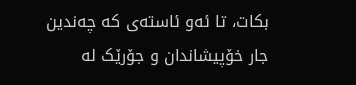بکات، تا ئه‌و ئاسته‌ی که‌ چه‌ندین جار خۆپیشاندان و جۆرێک له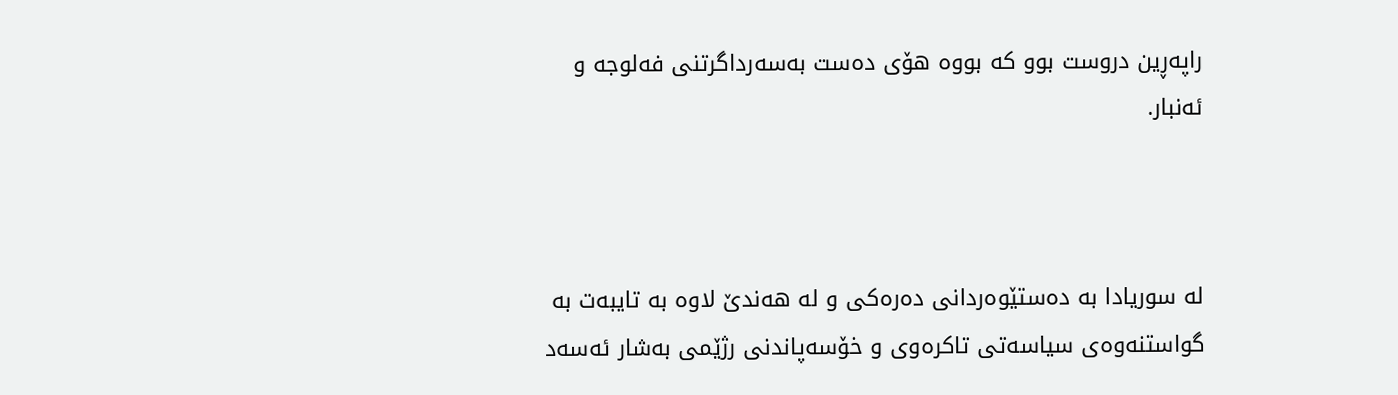راپه‌ڕین دروست بوو که‌ بووه هۆی ده‌ست به‌سه‌رداگرتنی فه‌لوجه و ئه‌نبار.



له سوریادا به ده‌ستێوه‌ردانی ده‌ره‌کی و له هه‌ندێ لاوه به تایبه‌ت به گواستنه‌وه‌ی سیاسه‌تی تاکره‌وی و خۆسه‌پاندنی رژێمی به‌شار ئه‌سه‌د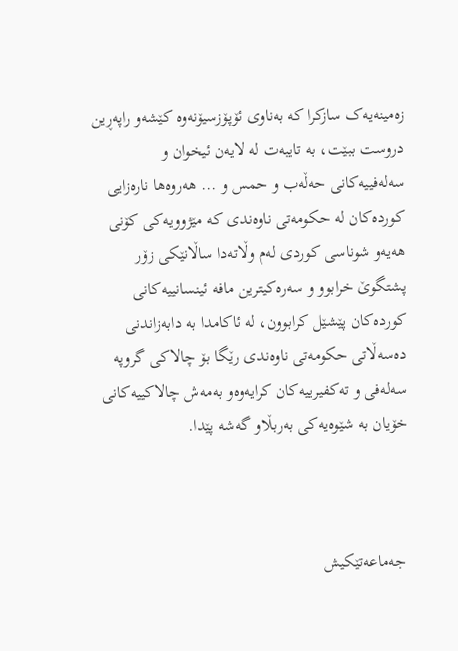زه‌مینه‌یه‌ک سازکرا که‌ به‌ناوی ئۆپۆزسیۆنه‌وه کێشه‌و راپه‌ڕین دروست ببێت، به تایبه‌ت له لایه‌ن ئیخوان و سه‌له‌فییه‌کانی حه‌ڵه‌ب و حمس و ... هه‌روه‌ها ناره‌زایی کورده‌کان له حکومه‌تی ناوه‌ندی که‌ مێژوویه‌کی کۆنی هه‌یه‌و شوناسی کوردی له‌م وڵاته‌دا ساڵانێکی زۆر پشتگوێ خرابوو و سه‌ره‌کیترین مافه ئینسانییه‌کانی کورده‌کان پێشێل کرابوون، له ئاکامدا به دابه‌زاندنی ده‌سه‌ڵاتی حکومه‌تی ناوه‌ندی رێگا بۆ چالاکی گروپه‌ سه‌له‌فی و ته‌کفیرییه‌کان کرایه‌وه‌و به‌مه‌ش چالاکییه‌کانی خۆیان به شێوه‌یه‌کی به‌ربڵاو گه‌شه پێدا.



 جه‌ماعه‌تێکیش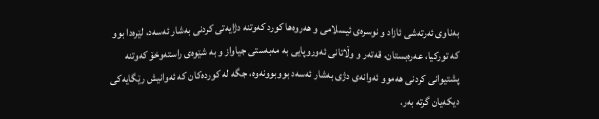به‌ناوی ئه‌رته‌شی ئازاد و نوسره‌ی ئیسلامی و هه‌روه‌ها کورد که‌وتنه دژایه‌تی کردنی به‌شار ئه‌سه‌د، لێره‌دا بوو که‌ تورکیا، عه‌ره‌بستان، قه‌ته‌ر و وڵاتانی ئه‌وروپایی به مه‌به‌ستی جیاواز و به شێوه‌ی راسته‌وخۆ که‌وتنه پشتیوانی کردنی هه‌موو ئه‌وانه‌ی دژی به‌شار ئه‌سه‌د بووبوونه‌وه، جگه له کورده‌کان که‌ ئه‌وانیش رێگایه‌کی دیکه‌یان گرته به‌ر.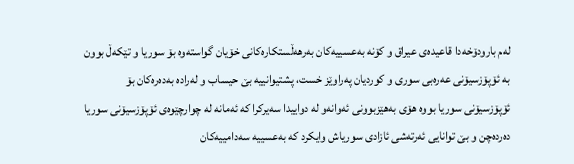له‌م بارودۆخه‌دا قاعیده‌ی عیراق و کۆنه به‌عسییه‌کان به‌رهه‌ڵستکاره‌کانی خۆیان گواسته‌وه بۆ سوریا و تێکه‌ڵ بوون به ئۆپۆزسیۆنی عه‌ره‌بی سوری و کوردیان په‌راوێز خست، پشتیوانییه بێ حیساب و له‌راده‌ به‌ده‌ره‌کان بۆ ئۆپۆزسیۆنی سوریا بووه هۆی به‌هێزبوونی ئه‌وانه‌و له دواییدا سه‌یرکرا که‌ ئه‌مانه له چوارچێوه‌ی ئۆپۆزسیۆنی سوریا ده‌رده‌چن و بێ توانایی ئه‌رته‌شی ئازادی سوریاش وایکرد که‌ به‌عسییه سه‌دامییه‌کان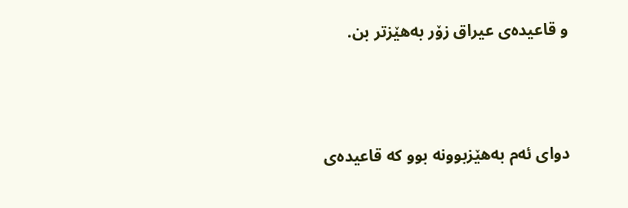و قاعیده‌ی عیراق زۆر به‌هێزتر بن.



دوای ئه‌م به‌هێزبوونه بوو که‌ قاعیده‌ی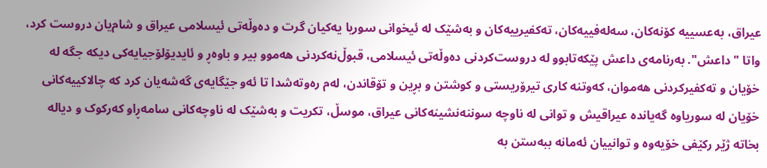عیراق، به‌عسییه کۆنه‌کان، سه‌له‌فییه‌کان، ته‌کفیرییه‌کان و به‌شێک له ئیخوانی سوریا یه‌کیان گرت و ده‌وڵه‌تی ئیسلامی عیراق و شام‌یان دروست کرد، واتا "داعش". به‌رنامه‌‌ی داعش پێکه‌تابوو له دروست‌کردنی ده‌وڵه‌تی ئیسلامی، قبوڵ‌نه‌کردنی هه‌موو بیر و باوه‌ڕ و ئایدیۆلۆجیایه‌کی دیکه‌ جگه له خۆیان و ته‌کفیرکردنی هه‌موان، که‌وتنه کاری تیرۆریستی و کوشتن و بڕین و تۆقاندن، له‌م ره‌وته‌شدا تا ئه‌و جێگایه‌ی گه‌شه‌یان کرد که‌ چالاکییه‌کانی خۆیان له سوریاوه‌ گه‌یانده عیراقیش و توانی له ناوچه سوننه‌نشینه‌کانی عیراق، موسڵ، تکریت و به‌شێک له ناوچه‌کانی سامه‌ڕاو که‌رکوک و دیاله بخاته ژێر رکێفی خۆیه‌وه و توانییان ئه‌مانه ببه‌ستن به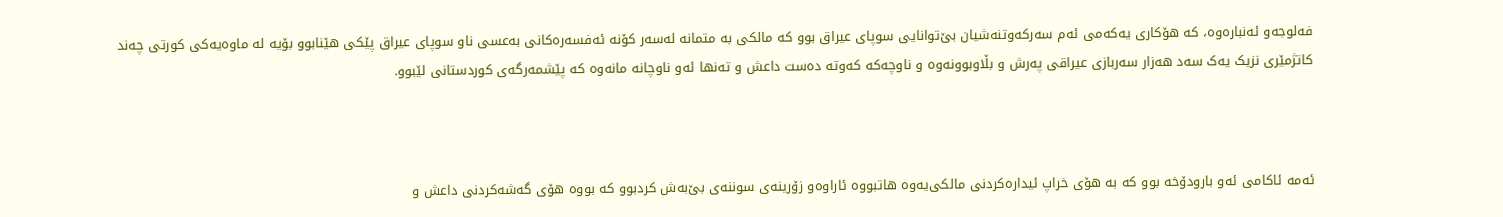فه‌لوجه‌و ئه‌نباره‌وه، که‌ هۆکاری یه‌که‌می ئه‌م سه‌رکه‌وتنه‌شیان بێ‌توانایی سوپای عیراق بوو که‌ مالکی به متمانه له‌سه‌ر کۆنه ئه‌فسه‌ره‌کانی به‌عسی ناو سوپای عیراق پێکی هێنابوو بۆیه له ماوه‌یه‌کی کورتی چه‌ند کاتژمێری نزیک یه‌ک سه‌د هه‌زار سه‌ربازی عیراقی په‌رش و بڵاوبوونه‌وه و ناوچه‌که‌ که‌وته ده‌ست داعش و ته‌نها ئه‌و ناوچانه مانه‌وه که‌ پێشمه‌رگه‌ی کوردستانی لێبوو.



ئه‌مه ئاکامی ئه‌و بارودۆخه بوو که‌ به هۆی خراپ ئیداره‌کردنی مالکی‌یه‌وه هاتبووه ئاراوه‌و زۆرینه‌ی سوننه‌ی بێ‌به‌ش کردبوو که‌ بووه هۆی گه‌شه‌کردنی داعش و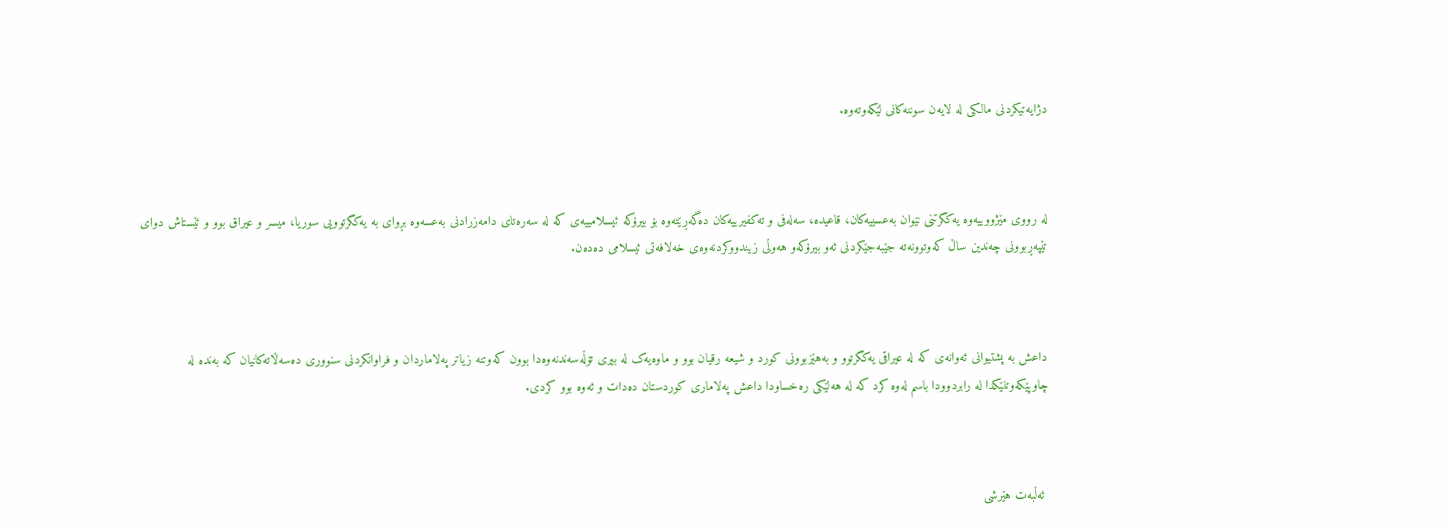دژایه‌تیکردنی مالکی له لایه‌ن سوننه‌کانی لێکه‌وته‌وه.



له رووی مێژووییه‌وه یه‌کگرتنی نێوان به‌عسییه‌کان، قاعیده، سه‌له‌فی و ته‌کفیرییه‌کان ده‌گه‌ڕێته‌وه بۆ بیرۆکه‌ ئیسلامییه‌ی که‌ له سه‌ره‌تای دامه‌زرادنی به‌عسه‌وه بڕوای به یه‌کگرتوویی سوریا، میسر و عیراق بوو و ئێستاش دوای تێپه‌ڕبوونی چه‌ندین ساڵ که‌وتوونه‌ته جێبه‌جێکردنی ئه‌و بیرۆکه‌و هه‌وڵی زیندووکردنه‌وه‌ی خه‌لافه‌تی ئیسلامی ده‌ده‌ن.



داعش به پشتیوانی ئه‌وانه‌ی که‌ له عیراقی یه‌کگرتوو و به‌هێزبوونی کورد و شیعه رقیان بوو و ماوه‌یه‌ک له بیری تۆڵه‌سه‌ندنه‌وه‌دا بوون که‌وتنه زیاتر په‌لاماردان و فراوانکردنی سنووری ده‌سه‌ڵاته‌کانیان که‌ به‌نده له چاوپێکه‌وتنێکدا له رابردوودا باسم له‌وه کرد که‌ له هه‌لێکی ره‌خساودا داعش په‌لاماری کوردستان ده‌دات و ئه‌وه بوو کردی.



 ئه‌ڵبه‌ت هێرشی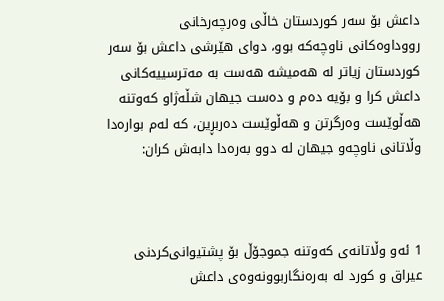داعش بۆ سه‌ر کوردستان خاڵی وه‌رچه‌رخانی رووداوه‌کانی ناوچه‌که‌ بوو، دوای هێرشی داعش بۆ سه‌ر کوردستان زیاتر له هه‌میشه هه‌ست به مه‌ترسییه‌کانی داعش کرا و بۆیه ده‌م و ده‌ست جیهان شڵه‌ژاو که‌وتنه هه‌ڵوێست وه‌رگرتن و هه‌ڵوێست ده‌ربڕین، که‌ له‌م بواره‌دا وڵاتانی ناوچه‌و جیهان له دوو به‌ره‌دا دابه‌ش کران:



1 ئه‌و وڵاتانه‌ی که‌وتنه جموجۆڵ بۆ پشتیوانی‌کردنی عیراق و کورد له به‌ره‌نگاربوونه‌وه‌ی داعش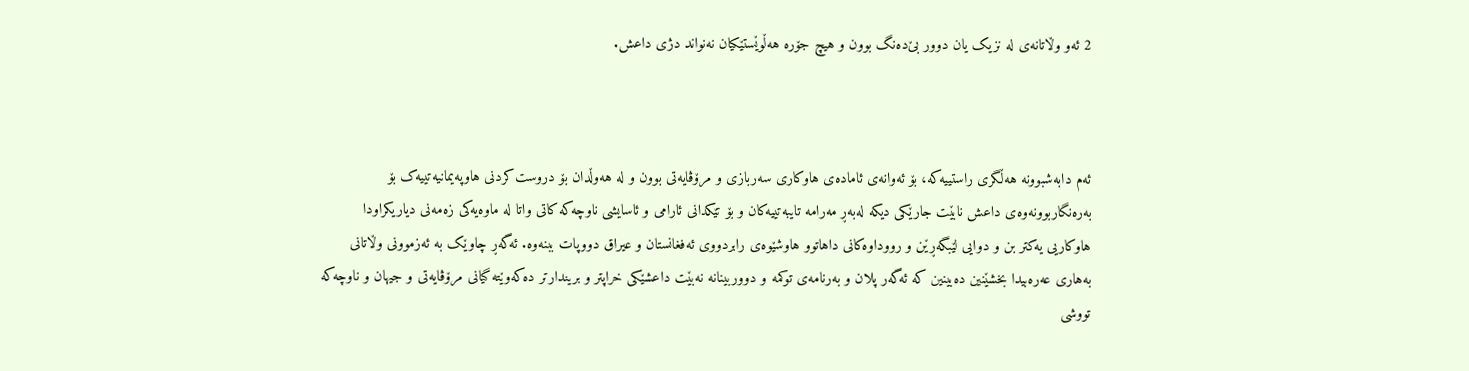2 ئه‌و وڵاتانه‌ی له نزیک یان دوور بێ‌ده‌نگ بوون و هیچ جۆره هه‌ڵوێستێکیان نه‌نواند دژی داعش.



ئه‌م دابه‌شبوونه هه‌ڵگری راستییه‌که‌، بۆ ئه‌وانه‌ی ئاماده‌ی هاوکاری سه‌ربازی و مرۆڤایه‌تی بوون و له هه‌وڵدان بۆ دروست‌کردنی هاوپه‌یمانیه‌تییه‌ک بۆ به‌ره‌نگاربوونه‌وه‌ی داعش نابێت جارێکی دیکه‌ له‌به‌ڕ مه‌رامه تایبه‌تییه‌کان و بۆ تێکدانی ئارامی و ئاسایشی ناوچه‌که‌ کاتی واتا له ماوه‌یه‌کی زه‌مه‌نی دیاریکراودا هاوکاریی یه‌کتر بن و دوایی لێبگه‌ڕێن و رووداوه‌کانی داهاتوو هاوشێوه‌ی رابردووی ئه‌فغانستان و عیراق دووپات ببنه‌وه. ئه‌گه‌ڕ چاوێک به ئه‌زموونی وڵاتانی به‌هاری عه‌ره‌بیدا بخشێنین ده‌بینین که‌ ئه‌گه‌ر پلان و به‌رنامه‌ی توکمه و دووربینانه نه‌بێت داعشێکی خراپتر و بریندارتر ده‌که‌وێته گیانی مرۆڤایه‌تی و جیهان و ناوچه‌که‌ تووشی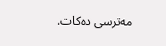مه‌ترسی ده‌کات.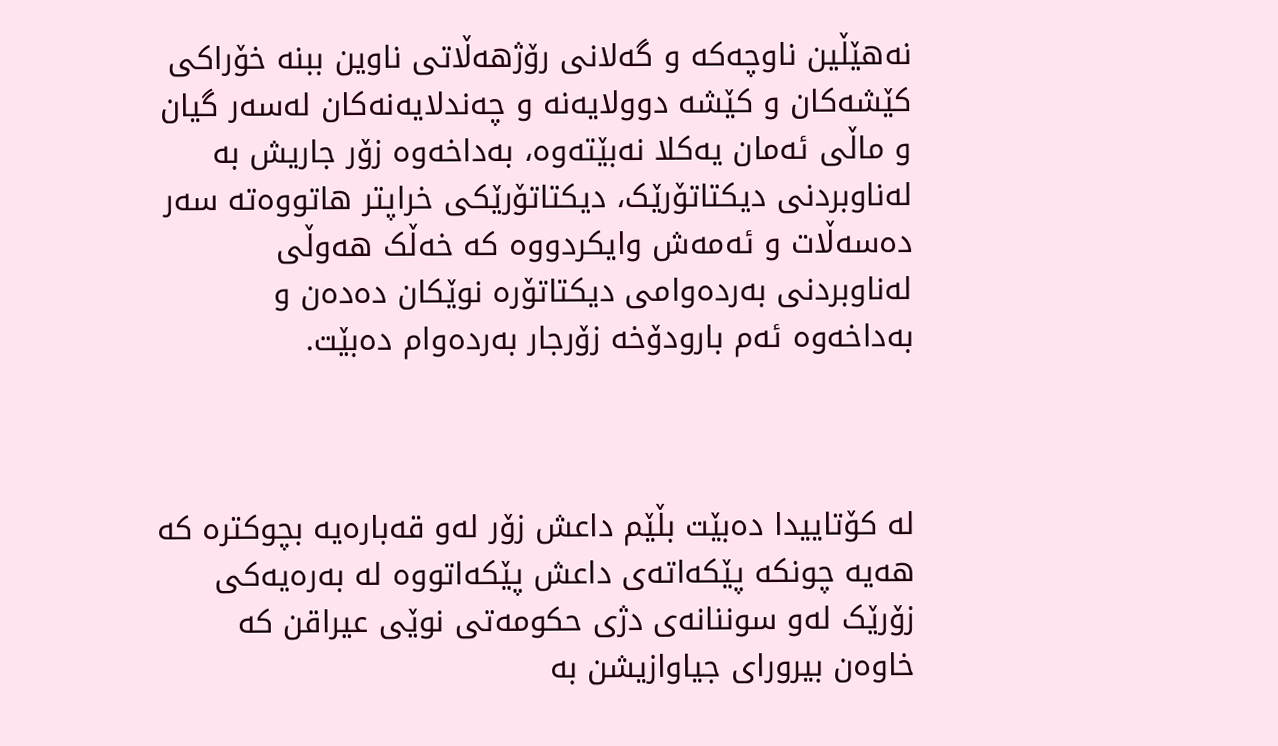نه‌هێڵین ناوچه‌‌که ‌و گه‌لانی رۆژهه‌ڵاتی ناوین ببنه خۆراکی کێشه‌کان و کێشه‌ دوولایه‌نه و چه‌ندلایه‌نه‌کان له‌سه‌ر گیان و ماڵی ئه‌مان یه‌کلا نه‌بێته‌وه، به‌داخه‌وه زۆر جاریش به له‌ناوبردنی دیکتاتۆرێک، دیکتاتۆرێکی خراپتر هاتووه‌ته سه‌ر ده‌سه‌ڵات و ئه‌مه‌ش وایکردووه که‌ خه‌ڵک هه‌وڵی له‌ناوبردنی به‌رده‌وامی دیکتاتۆره نوێکان ده‌ده‌ن و به‌داخه‌وه ئه‌م بارودۆخه‌ زۆرجار به‌رده‌وام ده‌بێت.



له کۆتاییدا ده‌بێت بڵێم داعش زۆر له‌و قه‌باره‌یه بچوکتره که‌ هه‌یه چونکه‌ پێکه‌اته‌ی داعش پێکه‌اتووه له به‌ره‌یه‌کی زۆرێک له‌و سوننانه‌ی دژی حکومه‌تی نوێی عیراقن که‌ خاوه‌ن بیرورای جیاوازیشن به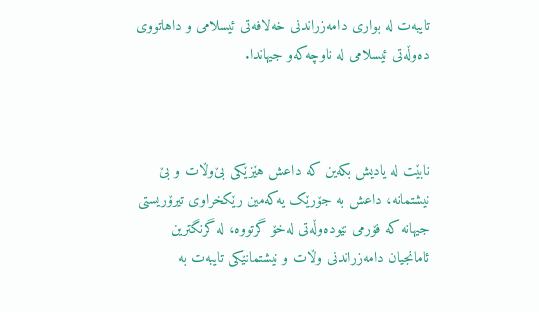تایبه‌ت له بواری دامه‌زراندنی خه‌لافه‌تی ئیسلامی و داهاتووی ده‌وڵه‌تی ئیسلامی له ناوچه‌که‌و جیهاندا.



نابێت له یادیش بکه‌ین که‌ داعش هێزێکی بێ‌وڵات و بێ نیشتمانه، داعش به جۆرێک یه‌که‌مین رێکخراوی تیرۆریستی جیهانه که‌ فۆرمی نێوده‌وڵه‌تی له‌خۆ گرتووه، له گرنگترین ئامانجیان دامه‌زراندنی وڵات و نیشتمانێکی تایبه‌ت به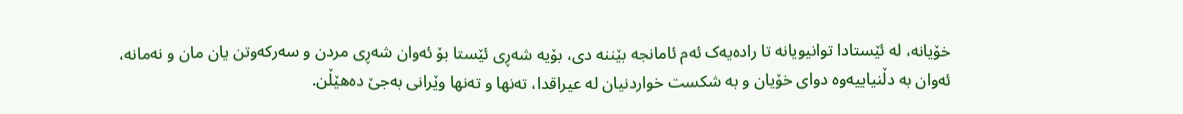خۆیانه، له ئێستادا توانیویانه تا راده‌یه‌ک ئه‌م ئامانجه بێننه دی، بۆیه شه‌ڕی ئێستا بۆ ئه‌وان شه‌ڕی مردن و سه‌رکه‌وتن یان مان و نه‌مانه، ئه‌وان به دڵنیاییه‌وه دوای خۆیان و به شکست خواردنیان له عیراقدا، ته‌نها و ته‌نها وێرانی به‌جێ ده‌هێڵن.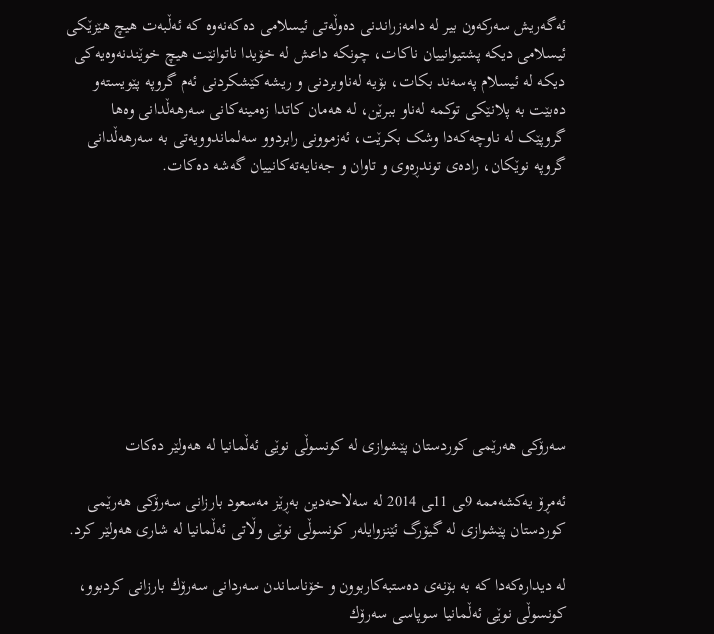ئه‌گه‌ریش سه‌رکه‌ون بیر له دامه‌زراندنی ده‌وڵه‌تی ئیسلامی ده‌که‌نه‌وه که‌ ئه‌ڵبه‌ت هیچ هێزێکی ئیسلامی دیکه‌ پشتیوانییان ناکات، چونکه‌ داعش له خۆیدا ناتوانێت هیچ خوێندنه‌وه‌یه‌کی دیکه‌ له ئیسلام په‌سه‌ند بکات، بۆیه له‌ناوبردنی و ریشه‌کێشکردنی ئه‌م گروپه‌ پێویسته‌و ده‌بێت به پلانێکی توکمه له‌ناو ببرێن، له هه‌مان کاتدا زه‌مینه‌کانی سه‌رهه‌ڵدانی وه‌ها گروپێک له‌ ناوچه‌که‌دا وشک بکرێت، ئه‌زموونی رابردوو سه‌لماندوویه‌تی به سه‌رهه‌ڵدانی گروپه‌ نوێکان، راده‌ی توندڕه‌وی و تاوان و جه‌نایه‌ته‌کانییان گه‌شه ده‌کات.









سەرۆكی هەرێمی كوردستان پێشوازی لە كونسوڵی نوێی ئەڵمانیا لە هەولێر دەكات

ئەمڕۆ یەكشەممە 9ـی 11ـی 2014 لە سەلاحەدین بەڕێز مەسعود بارزانی سەرۆكی هەرێمی كوردستان پێشوازی لە گیۆرگ ئێنزوایلەر كونسوڵی نوێی وڵاتی ئەڵمانیا لە شاری هەولێر كرد.

لە دیدارەكەدا كە بە بۆنەی دەستبەكاربوون و خۆناساندن سەردانی سەرۆك بارزانی كردبوو، كونسوڵی نوێی ئەڵمانیا سوپاسی سەرۆك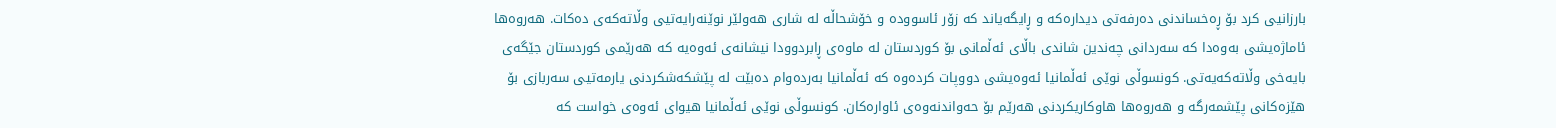بارزانیی كرد بۆ ڕەخساندنی دەرفەتی دیدارەكە و ڕایگەیاند كە زۆر ئاسوودە و خۆشحاڵە لە شاری هەولێر نوێنەرایەتیی وڵاتەكەی دەكات. هەروەها ئاماژەیشی بەوەدا كە سەردانی چەندین شاندی باڵای ئەڵمانی بۆ كوردستان لە ماوەی ڕابردوودا نیشانەی ئەوەیە كە هەرێمی كوردستان جێگەی بایەخی وڵاتەكەیەتی. كونسوڵی نوێی ئەڵمانیا ئەوەیشی دووپات كردەوە كە ئەڵمانیا بەردەوام دەبێت لە پێشكەشكردنی یارمەتیی سەربازی بۆ هێزەكانی پێشمەرگە و هەروەها هاوكاریكردنی هەرێم بۆ حەواندنەوەی ئاوارەكان. كونسوڵی نوێی ئەڵمانیا هیوای ئەوەی خواست كە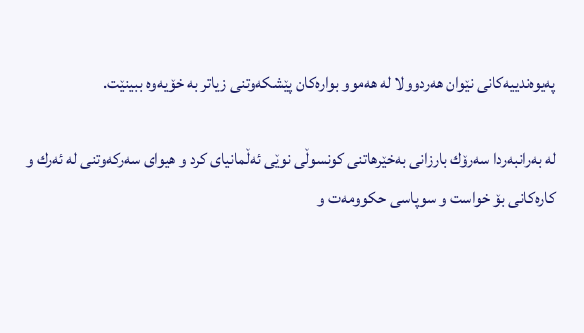پەیوەندییەكانی نێوان هەردوولا لە هەموو بوارەكان پێشكەوتنی زیاتر بە خۆیەوە ببینێت.

لە بەرانبەردا سەرۆك بارزانی بەخێرهاتنی كونسوڵی نوێی ئەڵمانیای كرد و هیوای سەركەوتنی لە ئەرك و كارەكانی بۆ خواست و سوپاسی حكوومەت و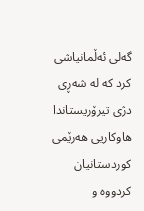گەلی ئەڵمانیاشی كرد كە لە شەڕی دژی تیرۆریستاندا هاوكاریی هەرێمی كوردستانیان كردووە و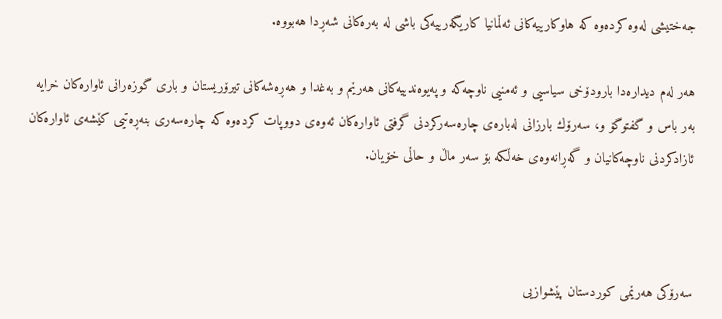جەختیشی لەوە كردەوە كە هاوكارییەكانی ئەڵمانیا كاریگەرییەكی باشی لە بەرەكانی شەڕدا هەبووە.

هەر لەم دیدارەدا بارودۆخی سیاسیی و ئەمنیی ناوچەكە و پەیوەندییەكانی هەرێم و بەغدا و هەڕەشەكانی تیرۆریستان و باری گوزەرانی ئاوارەكان خرایە بەر باس و گفتوگۆ و، سەرۆك بارزانی لەبارەی چارەسەركردنی گرفتی ئاوارەكان ئەوەی دووپات كردەوە كە چارەسەری بنەڕەتیی كێشەی ئاوارەكان ئازادكردنی ناوچەكانیان و گەڕانەوەی خەڵكە بۆ سەر ماڵ و حاڵی خۆیان.



سه‌رۆكی هه‌رێمی كوردستان پێشوازیی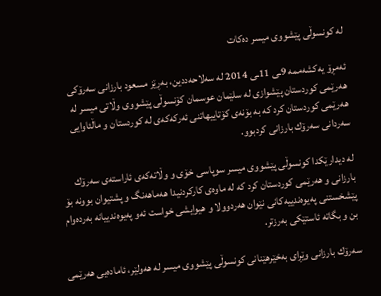له‌ كونسوڵی پێشووی میسر ده‌كات

ئه‌مڕۆ یەكشەممە 9ـی 11ـی 2014 له‌ سه‌لاحه‌ددین، به‌ڕێز مسعود بارزانی سه‌رۆكی هه‌رێمی كوردستان پێشوازی له‌ سلێمان عوسمان كۆنسوڵی پێشووی وڵاتی میسر له‌ هه‌رێمی كوردستان كرد كه‌ بە بۆنەی كۆتاییهاتنی ئه‌ركه‌كه‌ی له‌ كوردستان و ماڵئاوایی سه‌ردانی سه‌رۆك بارزانی كردبوو.

له‌ دیدارێكدا كونسوڵی پێشووی میسر سوپاسی خۆی و وڵاته‌كه‌ی ئاراسته‌ی سه‌رۆك بارزانی و هه‌رێمی كوردستان كرد كه‌ له‌ ماوه‌ی كاركردنیدا هه‌ماهه‌نگ و پشتیوان بوونه‌ بۆ پێشخستنی په‌یوه‌ندییه‌كانی نێوان هه‌ردوولا و هیوایشی خواست ئه‌و په‌یوه‌ندییانه‌ به‌رده‌وام بن و بگاته‌ ئاستێكی به‌رزتر.

سه‌رۆك بارزانی وێڕای به‌خێرهێنانی كونسوڵی پێشووی میسر لە هەولێر، ئاماده‌یی هه‌رێمی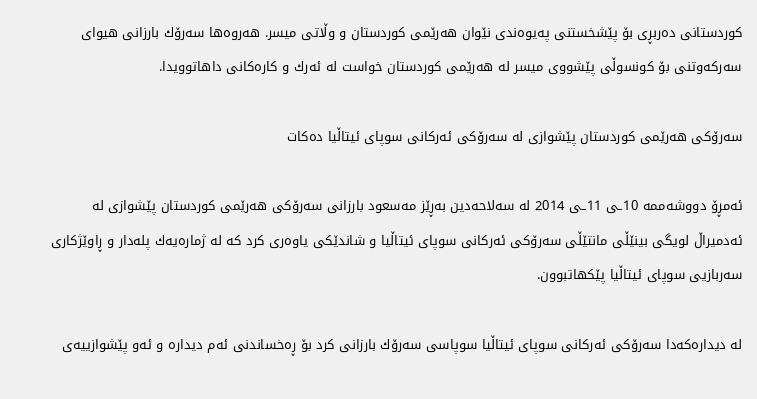كوردستانی ده‌ربڕی بۆ پێشخستنی په‌یوه‌ندی نێوان هه‌رێمی كوردستان و وڵاتی میسر. هەروەها سه‌رۆك بارزانی هیوای سه‌ركه‌وتنی‌ بۆ كونسوڵی پێشووی میسر له‌ هه‌رێمی كوردستان خواست لە ئەرك و كارەكانی داهاتوویدا.

سەرۆكی هەرێمی كوردستان پێشوازی لە سەرۆكی ئەركانی سوپای ئیتاڵیا دەكات

ئەمڕۆ دووشەممە 10ـی 11ـی 2014 لە سەلاحەدین بەڕێز مەسعود بارزانی سەرۆكی هەرێمی كوردستان پێشوازی لە ئەدمیراڵ لویگی بینێڵی مانتێڵی سەرۆكی ئەركانی سوپای ئیتاڵیا و شاندێكی یاوەری كرد كە لە ژمارەیەك پلەدار و ڕاوێژكاری سەربازیی سوپای ئیتاڵیا پێكهاتبوون.

لە دیدارەكەدا سەرۆكی ئەركانی سوپای ئیتاڵیا سوپاسی سەرۆك بارزانی كرد بۆ ڕەخساندنی ئەم دیدارە و ئەو پێشوازییەی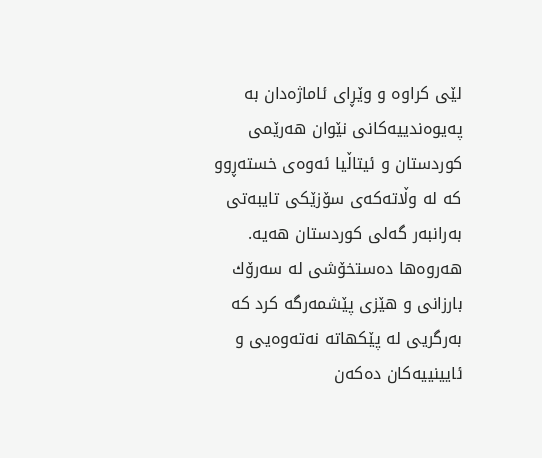لێی كراوە و وێڕای ئاماژەدان بە پەیوەندییەكانی نێوان هەرێمی كوردستان و ئیتاڵیا ئەوەی خستەڕوو كە لە وڵاتەكەی سۆزێكی تایبەتی بەرانبەر گەلی كوردستان هەیە. هەروەها دەستخۆشی لە سەرۆك بارزانی و هێزی پێشمەرگە كرد كە بەرگریی لە پێكهاتە نەتەوەیی و ئایینییەكان دەكەن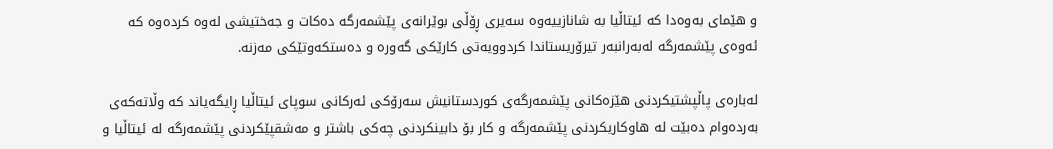و هێمای بەوەدا كە ئیتاڵیا بە شانازییەوە سەیری ڕۆڵی بوێرانەی پێشمەرگە دەكات و جەختیشی لەوە كردەوە كە ئەوەی پێشمەرگە لەبەرانبەر تیرۆریستاندا كردوویەتی كارێكی گەورە و دەستكەوتێكی مەزنە.

لەبارەی پاڵپشتیكردنی هێزەكانی پێشمەرگەی كوردستانیش سەرۆكی ئەركانی سوپای ئیتاڵیا ڕایگەیاند كە وڵاتەكەی بەردەوام دەبێت لە هاوكاریكردنی پێشمەرگە و كار بۆ دابینكردنی چەكی باشتر و مەشقپێكردنی پێشمەرگە لە ئیتاڵیا و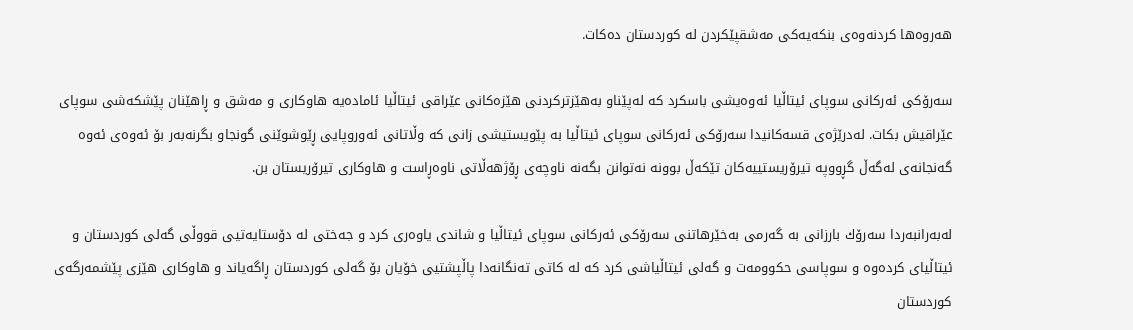هەروەها كردنەوەی بنكەیەكی مەشقپێكردن لە كوردستان دەكات.

سەرۆكی ئەركانی سوپای ئیتاڵیا ئەوەیشی باسكرد كە لەپێناو بەهێزتركردنی هێزەكانی عێراقی ئیتاڵیا ئامادەیە هاوكاری و مەشق و ڕاهێنان پێشكەشی سوپای عێراقیش بكات. لەدرێژەی قسەكانیدا سەرۆكی ئەركانی سوپای ئیتاڵیا بە پێویستیشی زانی كە وڵاتانی ئەوروپایی ڕێوشوێنی گونجاو بگرنەبەر بۆ ئەوەی ئەوە گەنجانەی لەگەڵ گڕووپە تیرۆریستییەكان تێكەڵ بوونە نەتوانن بگەنە ناوچەی ڕۆژهەڵاتی ناوەڕاست و هاوكاری تیرۆریستان بن.

لەبەرانبەردا سەرۆك بارزانی بە گەرمی بەخێرهاتنی سەرۆكی ئەركانی سوپای ئیتاڵیا و شاندی یاوەری كرد و جەختی لە دۆستایەتیی قووڵی گەلی كوردستان و ئیتاڵیای كردەوە و سوپاسی حكوومەت و گەلی ئیتاڵیاشی كرد كە لە كاتی تەنگانەدا پاڵپشتیی خۆیان بۆ گەلی كوردستان ڕاگەیاند و هاوكاری هێزی پێشمەرگەی كوردستان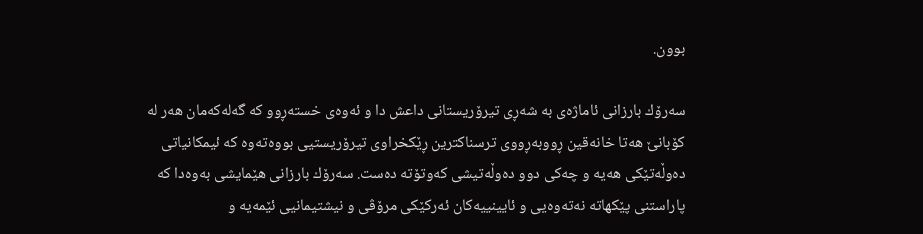بوون.

سەرۆك بارزانی ئاماژەی بە شەڕی تیرۆریستانی داعش دا و ئەوەی خستەڕوو كە گەلەكەمان هەر لە كۆبانێ هەتا خانەقین ڕووبەڕووی ترسناكترین ڕێكخراوی تیرۆریستیی بووەتەوە كە ئیمكانیاتی دەوڵەتێكی هەیە و چەكی دوو دەوڵەتیشی كەوتۆتە دەست. سەرۆك بارزانی هێمایشی بەوەدا كە پاراستنی پێكهاتە نەتەوەیی و ئایینییەكان ئەركێكی مرۆڤی و نیشتیمانیی ئێمەیە و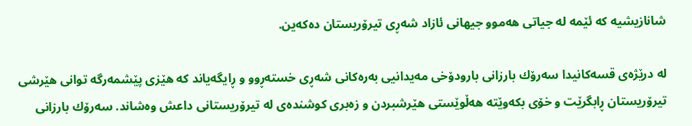شانازیشیە كە ئێمە لە جیاتی هەموو جیهانی ئازاد شەڕی تیرۆریستان دەكەین.

لە درێژەی قسەكانیدا سەرۆك بارزانی بارودۆخی مەیدانیی بەرەكانی شەڕی خستەڕوو و ڕایگەیاند كە هێزی پێشمەرگە توانی هێرشی تیرۆریستان ڕابگرێت و خۆی بكەوێتە هەڵوێستی هێرشبردن و زەبری كوشندەی لە تیرۆریستانی داعش وەشاند. سەرۆك بارزانی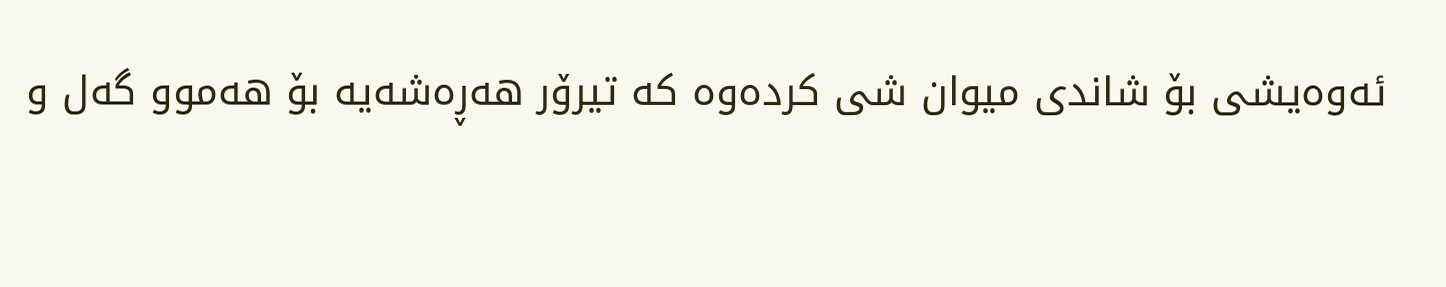ئەوەیشی بۆ شاندی میوان شی كردەوە كە تیرۆر هەڕەشەیە بۆ هەموو گەل و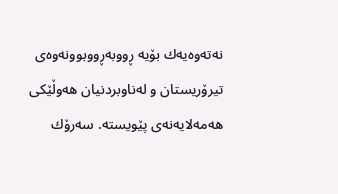نەتەوەیەك بۆیە ڕووبەڕووبوونەوەی تیرۆریستان و لەناوبردنیان هەوڵێكی هەمەلایەنەی پێویستە. سەرۆك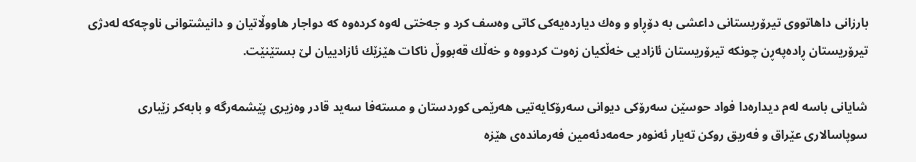بارزانی داهاتووی تیرۆریستانی داعشی بە دۆڕاو و وەك دیاردەیەكی كاتی وەسف كرد و جەختی لەوە كردەوە كە دواجار هاووڵاتیان و دانیشتوانی ناوچەكە لەدژی تیرۆریستان ڕادەپەڕن چونكە تیرۆریستان ئازادیی خەڵكیان زەوت كردووە و خەڵك قەبووڵ ناكات هێزێك ئازادییان لێ بستێنێت.

شایانی باسە لەم دیدارەدا فواد حوسێن سەرۆكی دیوانی سەرۆكایەتیی هەرێمی كوردستان و مستەفا سەید قادر وەزیری پێشمەرگە و بابەكر زێباری سوپاسالاری عێراق و فەریق روكن تەیار ئەنوەر حەمەدئەمین فەرماندەی ھێزە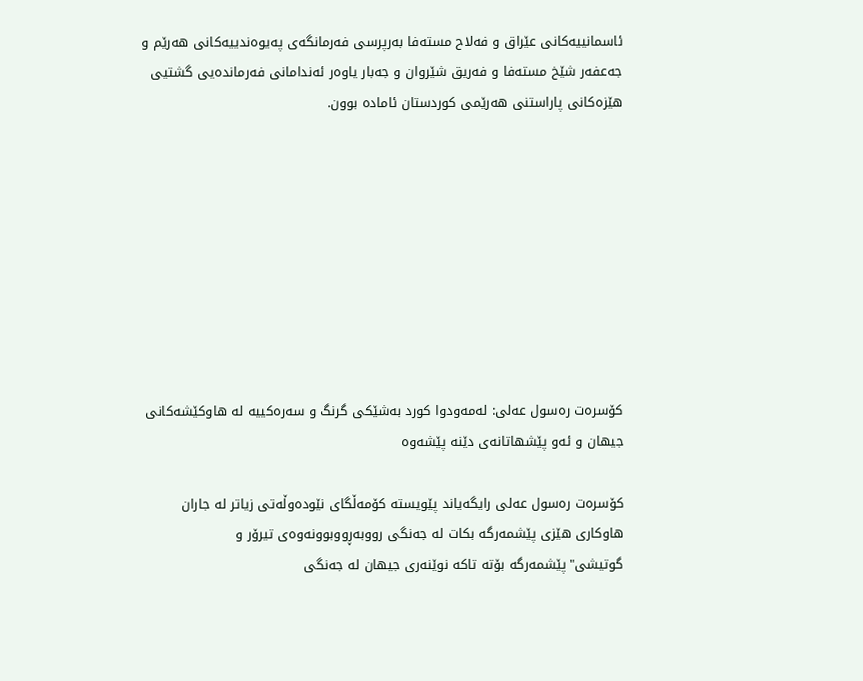ئاسمانییەكانی عێراق و فەلاح مستەفا بەرپرسی فەرمانگەی پەیوەندییەكانی هەرێم و جەعفەر شێخ مستەفا و فەریق شێروان و جەبار یاوەر ئەندامانی فەرماندەیی گشتیی هێزەكانی پاراستنی هەرێمی كوردستان ئامادە بوون.









كۆسره‌ت ره‌سول عه‌لی: له‌مه‌ودوا كورد به‌شێكی گرنگ و سه‌ره‌كییه‌ له‌ هاوكێشه‌كانی جیهان و ئه‌و پێشهاتانه‌ی دێنه‌ پێشه‌وه‌

كۆسره‌ت ره‌سول عه‌لی رایگه‌یاند پێویسته‌ كۆمه‌ڵگای نێوده‌وڵه‌تی زیاتر له‌ جاران هاوكاری هێزی پێشمه‌رگه‌ بكات له‌ جه‌نگی رووبه‌ڕووبوونه‌وه‌ی تیرۆر و گوتیشی"پێشمه‌رگه‌ بۆته‌ تاكه‌ نوێنه‌ری جیهان له‌ جه‌نگی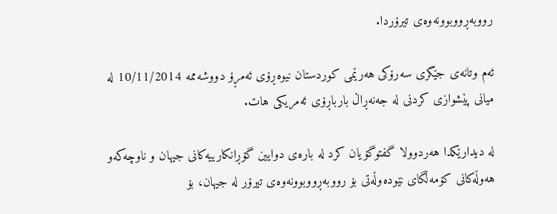رووبه‌ڕووبوونه‌وه‌ی تیرۆردا.

ئه‌م وتانه‌ی جێگری سه‌رۆكی هه‌رێمی كوردستان نیوه‌ڕۆی ئه‌مڕۆ دووشه‌ممه‌ 10/11/2014 له‌ میانی پێشوازی كردنی له‌ جه‌نه‌ڕاڵ بارباڕۆی ئه‌مریكی هات.

له‌ دیدارێكدا هه‌ردوولا گفتوگۆیان كرد له‌ باره‌ی دوایین گۆڕانكارییه‌كانی جیهان و ناوچه‌كه‌و هه‌وڵه‌كانی كۆمه‌ڵگای نێوده‌وڵه‌تی بۆ رووبه‌ڕووبوونه‌وه‌ی تیرۆر له‌ جیهان، بۆ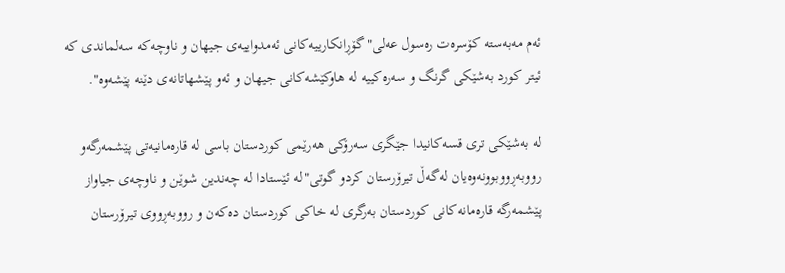ئه‌م مه‌به‌سته‌ كۆسره‌ت ره‌سول عه‌لی"گۆڕانكارییه‌كانی ئه‌مدواییه‌ی جیهان و ناوچه‌كه‌ سه‌لماندی كه‌ ئیتر كورد به‌شێكی گرنگ و سه‌ره‌كییه‌ له‌ هاوكێشه‌كانی جیهان و ئه‌و پێشهاتانه‌ی دێنه‌ پێشه‌وه‌".

له‌ به‌شێكی تری قسه‌كانیدا جێگری سه‌رۆكی هه‌رێمی كوردستان باسی له‌ قاره‌مانیه‌تی پێشمه‌رگه‌و رووبه‌ڕووبوونه‌وه‌یان له‌گه‌ڵ تیرۆرستان كردو گوتی"له‌ ئێستادا له‌ چه‌ندین شوێن و ناوچه‌ی جیاواز پێشمه‌رگه‌ قاره‌مانه‌كانی كوردستان به‌رگری له‌ خاكی كوردستان ده‌كه‌ن و رووبه‌ڕووی تیرۆرستان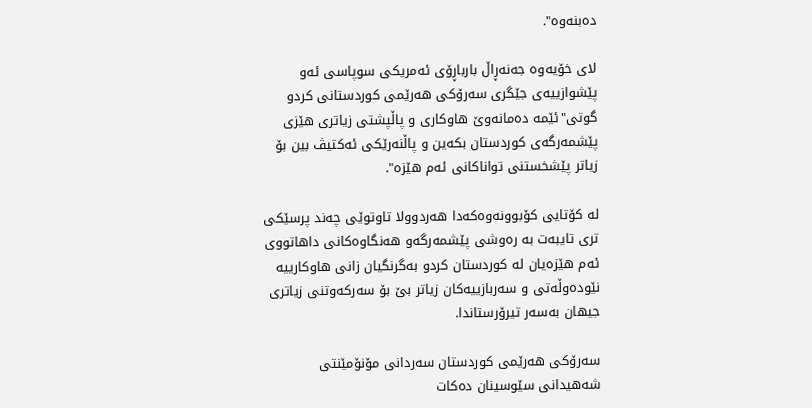ده‌بنه‌وه‌".

لای خۆیه‌وه‌ جه‌نه‌ڕاڵ بارباڕۆی ئه‌مریكی سوپاسی ئه‌و پێشوازییه‌ی جێگری سه‌رۆكی هه‌رێمی كوردستانی كردو گوتی"ئێمه‌ ده‌مانه‌وێ‌ هاوكاری و پاڵپشتی زیاتری هێزی پێشمه‌رگه‌ی كوردستان بكه‌ین و پاڵنه‌رێكی ئه‌كتیڤ بین بۆ زیاتر پێشخستنی تواناكانی ئه‌م هێزه‌".

له‌ كۆتایی كۆبوونه‌وه‌كه‌دا هه‌ردوولا تاوتوێی چه‌ند پرسێكی تری تایبه‌ت به‌ ره‌وشی پێشمه‌رگه‌و هه‌نگاوه‌كانی داهاتووی ئه‌م هێزه‌یان له‌ كوردستان كردو به‌گرنگیان زانی هاوكارییه‌ نێوده‌وڵه‌تی و سه‌ربازییه‌كان زیاتر بێ بۆ سه‌ركه‌وتنی زیاتری جیهان به‌سه‌ر تیرۆرستاندا.

سه‌رۆكی هه‌رێمی كوردستان سه‌ردانی مۆنۆمێنتی شه‌هیدانی سێوسینان ده‌كات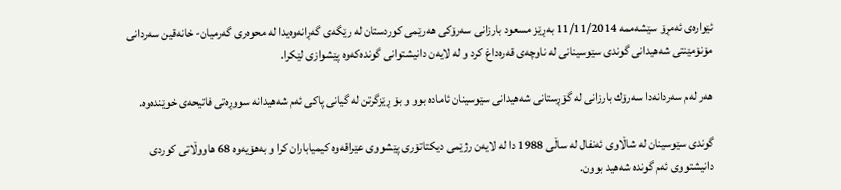ئێوارەی ئه‌مڕۆ سێشه‌ممه‌ 11/11/2014 به‌ڕێز مسعود بارزانی سه‌رۆكی هه‌رێمی كوردستان له‌ رێگه‌ی گه‌ڕانه‌وه‌یدا له‌ محوه‌ری گه‌رمیان- خانه‌قین سه‌ردانی مۆنۆمێنتی شه‌هیدانی گوندی سێوسینانی لە ناوچەی قەرەداغ كرد و له‌ لایه‌ن دانیشتوانی گونده‌كه‌وه‌ پێشوازی لێكرا.

هەر لەم سەردانەدا سەرۆك بارزانی لە گۆڕستانی شەهیدانی سێوسینان ئامادە بوو و بۆ ڕێزگرتن لە گیانی پاكی ئەم شەهیدانە سووڕەتی فاتیحەی خوێندەوە.

گوندی سێوسینان له‌ شاڵاوی ئه‌نفال له‌ ساڵی 1988 دا له‌ لایه‌ن رژێمی دیكتاتۆری پێشووی عێراقه‌وه‌ كیمیاباران كرا و به‌هۆیه‌وه‌ 68 هاووڵاتی كوردی دانیشتووی ئه‌م گونده‌ شه‌هید بوون.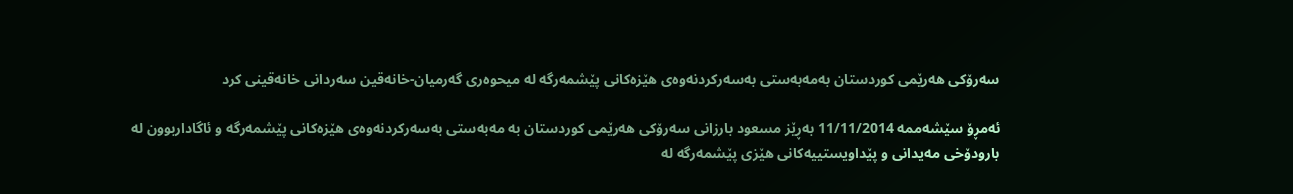سه‌رۆكی هه‌رێمی كوردستان به‌مه‌به‌ستی به‌سه‌ركردنه‌وه‌ی هێزه‌كانی پێشمه‌رگه‌ له‌ میحوه‌ری گه‌رمیان-خانه‌قین سه‌ردانی خانه‌قینی كرد

ئه‌مڕۆ سێشه‌ممه‌ 11/11/2014 به‌ڕێز مسعود بارزانی سه‌رۆكی هه‌رێمی كوردستان به‌ مه‌به‌ستی به‌سه‌ركردنه‌وه‌ی هێزه‌كانی پێشمه‌رگه‌ و ئاگاداربوون له‌ بارودۆخی مه‌یدانی و پێداویستییه‌كانی هێزی پێشمه‌رگه‌ لە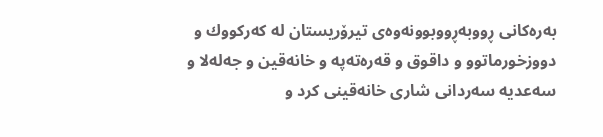بەرەكانی ڕووبەڕووبوونەوەی تیرۆریستان له‌ كه‌ركووك و دووزخورماتوو و داقوق و قه‌ره‌ته‌په و خانه‌قین و جه‌له‌لا و سه‌عدیه‌ سه‌ردانی شاری خانه‌قینی كرد و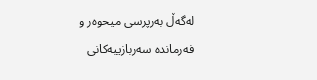له‌گه‌ڵ به‌رپرسی میحوه‌ر و فه‌رمانده‌ سه‌ربازییه‌كانی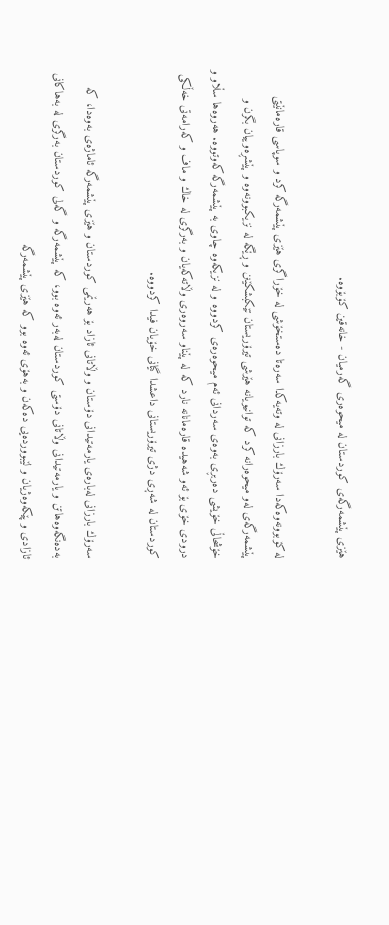هێزی پێشمه‌رگه‌ی كوردستان له‌ میحوه‌ری گه‌رمیان - خانه‌قین كۆبۆوه‌.

له‌ كۆبوونه‌وه‌كه‌دا سه‌رۆك بارزانی له‌ وته‌یه‌كدا سەرەتا ده‌ستخۆشی له‌ خۆراگری هێزی پێشمەرگە كرد و سوپاسی قاره‌مانێتی پێشمه‌رگه‌ی له‌و میحوه‌رانه‌ كرد كە توانیویانە هێرشی تیرۆریستان تێكبشكێنن و ڕێگە لە نزیكبوونەوە و پێشڕەوییان بگرن و خۆشحاڵی خۆیشی ده‌ربڕی به‌وه‌ی سه‌ردانی ئەم میحوەرەی كردووە و له‌ نزیكه‌وه‌ چاوی به‌ پێشمه‌رگه‌ كه‌وتووە. هەروەها سڵاو و درودی خۆی بۆ ئه‌و شه‌هیده‌ قاره‌مانانه‌ نارد كه‌ له‌ پێناو سه‌روه‌ری وڵاته‌كه‌یان و به‌رگری له‌ خاك و ماف و كه‌رامه‌تی خه‌ڵكی كوردستان له‌ شه‌ڕی دژی تیرۆریستانی داعشدا گیانی خۆیان فیدا كردووه‌.

سه‌رۆك بارزانی له‌باره‌ی یارمه‌تیدانی دۆستان و وڵاتانی ئازاد بۆ هه‌رێمی كوردستان و هێزی پێشمه‌رگه‌ ئاماژه‌ی به‌وه‌دا، كه‌ به‌ده‌نگه‌وه‌هاتن و یارمه‌تیدانی وڵاتانی دۆستی كوردستان له‌به‌ر ئه‌وه‌ بوو، كه‌ پێشمه‌رگه‌ و گه‌لی كوردستان بەرگری لە به‌هاكانی ئازادی و پێكەوەژیان و لێبووردەیی دەكەن و بەهۆی ئەوە بوو كە هێزی پێشمه‌رگه‌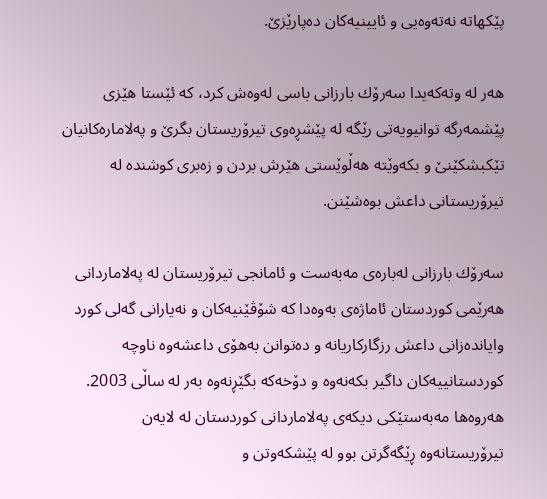پێكهاته‌ نه‌ته‌وه‌یی و ئایینیه‌كان ده‌پارێزێ.

هه‌ر له‌ وته‌كه‌یدا سه‌رۆك بارزانی باسی له‌وه‌ش كرد، كه‌ ئێستا هێزی پێشمه‌رگه‌ توانیویه‌تی رێگه‌ له‌ پێشڕه‌وی تیرۆریستان بگرێ و په‌لاماره‌كانیان تێكبشكێنێ و بكه‌وێته‌ هه‌ڵوێستی هێرش بردن و زەبری كوشندە لە تیرۆریستانی داعش بوەشێنن.

سه‌رۆك بارزانی له‌باره‌ی مه‌به‌ست و ئامانجی تیرۆریستان له‌ په‌لاماردانی هه‌رێمی كوردستان ئاماژه‌ی به‌وه‌دا كه‌ شۆڤێنیه‌كان و نه‌یارانی گه‌لی كورد وایانده‌زانی داعش رزگاركاریانه‌ و ده‌توانن به‌هۆی داعشه‌وه‌ ناوچه‌ كوردستانییه‌كان داگیر بكه‌نه‌وه‌ و دۆخه‌كه‌ بگێڕنه‌وه‌ به‌ر له‌ ساڵی 2003. هەروەها مەبەستێكی دیكەی پەلاماردانی كوردستان لە لایەن تیرۆریستانەوە ڕێگەگرتن بوو له‌ پێشكه‌وتن و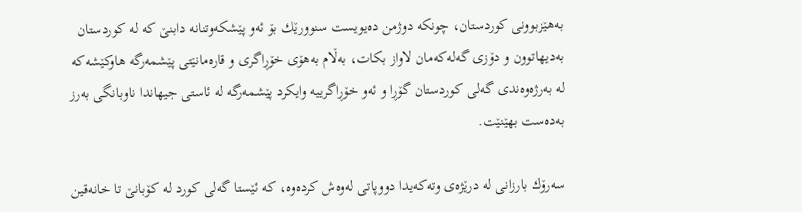به‌هێزبوونی كوردستان، چونكه‌ دوژمن ده‌یویست سنوورێك بۆ ئه‌و پێشكه‌وتنانه‌ دابنێ كه‌ له‌ كوردستان به‌دیهاتوون و دۆزی گه‌له‌كه‌مان لاواز بكات، به‌ڵام به‌هۆی خۆڕاگری و قاره‌مانێتی پێشمه‌رگه‌ هاوكێشه‌كه‌ لە به‌رژه‌وه‌ندی گه‌لی كوردستان گۆڕا و ئه‌و خۆڕاگرییه‌ وایكرد پێشمه‌رگه‌ له‌ ئاستی جیهاندا ناوبانگی به‌رز به‌ده‌ست بهێنێت.

سه‌رۆك بارزانی له‌ درێژه‌ی وته‌كه‌یدا دووپاتی له‌وه‌ش كرده‌وه‌، كه‌ ئێستا گه‌لی كورد له‌ كۆبانێ تا خانه‌قین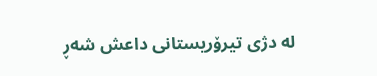له‌ دژی تیرۆریستانی داعش شه‌ڕ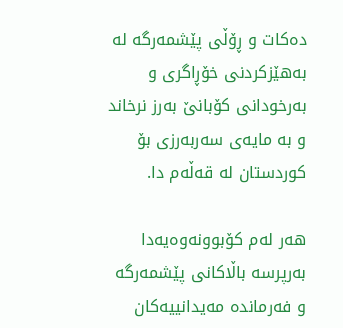ده‌كات و ڕۆڵی پێشمه‌رگه‌ له‌ بەهێزكردنی خۆڕاگری و بەرخودانی كۆبانێ بەرز نرخاند و بە مایەی سەربەرزی بۆ كوردستان لە قەڵەم دا.

هەر لەم كۆبوونەوەیەدا بەرپرسە باڵاكانی پێشمەرگە و فەرماندە مەیدانییەكان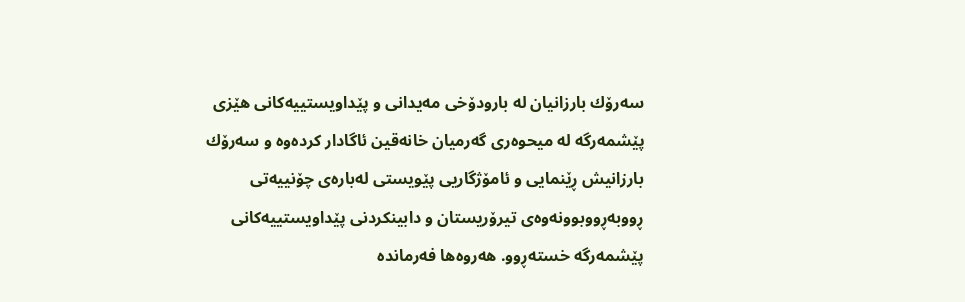سەرۆك بارزانیان لە بارودۆخی مەیدانی و پێداویستییەكانی هێزی پێشمەرگە لە میحوەری گەرمیان خانەقین ئاگادار كردەوە و سەرۆك بارزانیش ڕێنمایی و ئامۆژگاریی پێویستی لەبارەی چۆنییەتی ڕووبەڕووبوونەوەی تیرۆریستان و دابینكردنی پێداویستییەكانی پێشمەرگە خستەڕوو. هەروەها فەرماندە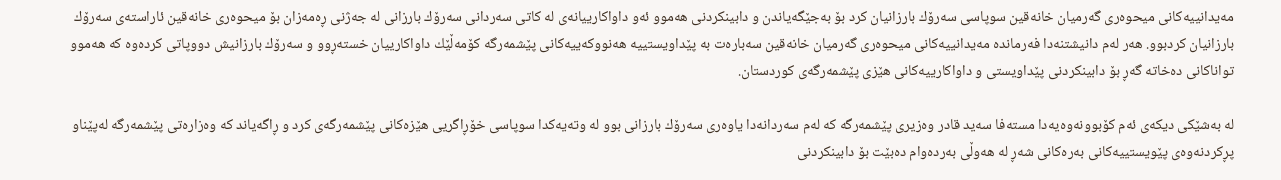مەیدانییەكانی میحوەری گەرمیان خانەقین سوپاسی سەرۆك بارزانیان كرد بۆ بەجێگەیاندن و دابینكردنی هەموو ئەو داواكارییانەی لە كاتی سەردانی سەرۆك بارزانی لە جەژنی ڕەمەزان بۆ میحوەری خانەقین ئاراستەی سەرۆك بارزانیان كردبوو. هەر لەم دانیشتنەدا فەرماندە مەیدانییەكانی میحوەری گەرمیان خانەقین سەبارەت بە پێداویستییە هەنووكەییەكانی پێشمەرگە كۆمەڵێك داواكارییان خستەڕوو و سەرۆك بارزانیش دووپاتی كردەوە كە هەموو تواناكانی دەخاتە گەڕ بۆ دابینكردنی پێداویستی و داواكارییەكانی هێزی پێشمەرگەی كوردستان.

لە بەشێكی دیكەی ئەم كۆبوونەوەیەدا مستەفا سەید قادر وەزیری پێشمەرگە كە لەم سەردانەدا یاوەری سەرۆك بارزانی بوو لە وتەیەكدا سوپاسی خۆڕاگریی هێزەكانی پێشمەرگەی كرد و ڕاگەیاند كە وەزارەتی پێشمەرگە لەپێناو پڕكردنەوەی پێویستییەكانی بەرەكانی شەڕ لە هەوڵی بەردەوام دەبێت بۆ دابینكردنی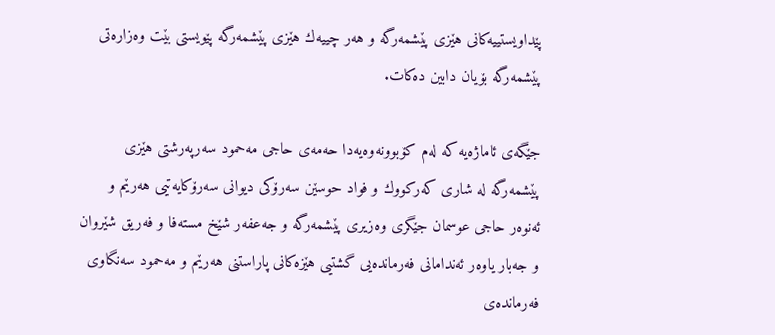پێداویستییەكانی هێزی پێشمەرگە و هەر چییەك هێزی پێشمەرگە پێویستی بێت وەزارەتی پێشمەرگە بۆیان دابین دەكات.

جێگەی ئاماژەیە كە لەم كۆبوونەوەیەدا حەمەی حاجی مەحمود سەرپەرشتی هێزی پێشمەرگە لە شاری كەركووك و فواد حوسێن سەرۆكی دیوانی سەرۆكایەتیی هەرێم و ئەنوەر حاجی عوسمان جێگری وەزیری پێشمەرگە و جەعفەر شێخ مستەفا و فەریق شێروان و جەبار یاوەر ئەندامانی فەرماندەیی گشتیی هێزەكانی پاراستنی هەرێم و مەحمود سەنگاوی فەرماندەی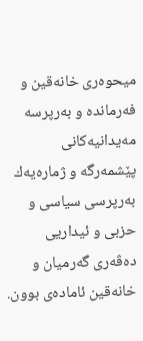میحوەری خانەقین و فەرماندە و بەرپرسە مەیدانیەكانی پێشمەرگە و ژمارەیەك بەرپرسی سیاسی و حزبی و ئیداریی دەڤەری گەرمیان و خانەقین ئامادەی بوون.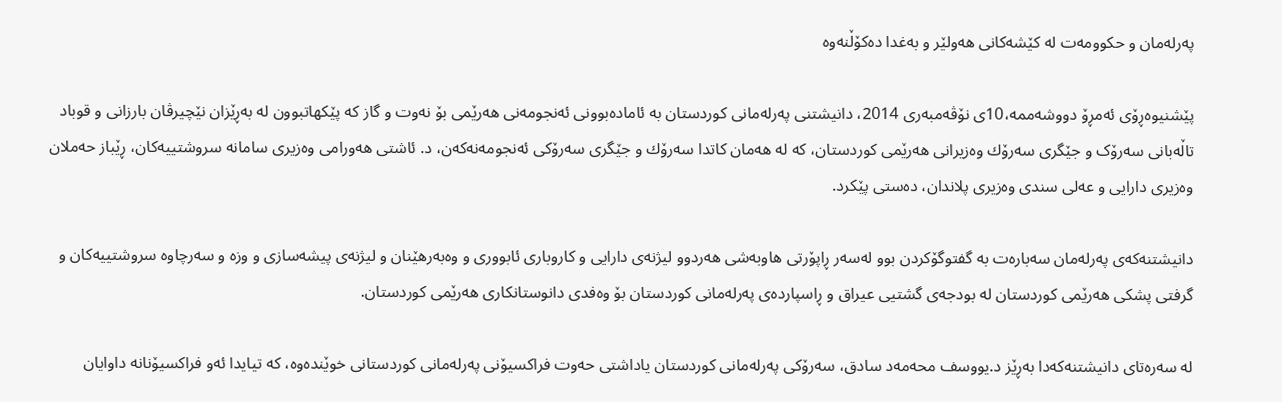په‌رله‌مان و حكوومه‌ت له‌ كێشه‌كانی هه‌ولێر و به‌غدا ده‌كۆڵنه‌وه‌

پێشنیوەڕۆی ئەمڕۆ دووشه‌ممه‌،10ی نۆڤەمبەری 2014، دانیشتنی پەرلەمانی کوردستان بە ئامادەبوونی ئەنجومەنی هەرێمی بۆ نەوت و گاز کە پێکهاتبوون له‌ به‌ڕێزان نێچیرڤان بارزانی و قوباد تاڵه‌بانی سەرۆک و جێگری سه‌رۆك وه‌زیرانی هەرێمی کوردستان، كه‌ له‌ هه‌مان كاتدا سه‌رۆك و جێگری سه‌رۆكی ئه‌نجومه‌نه‌كه‌ن‌، د. ئاشتی هەورامی وەزیری سامانە سروشتییەکان، ڕێباز حەملان وەزیری دارایی و عەلی سندی وەزیری پلاندان، دەستی پێکرد.

دانیشتنەکەی پەرلەمان سەبارەت بە گفتوگۆكردن بوو له‌سه‌ر ڕاپۆرتى هاوبه‌شى هه‌ردوو لیژنه‌ى دارایى و كاروبارى ئابوورى و وه‌به‌رهێنان و لیژنه‌ی ‌پیشه‌سازى و وزه‌ و سه‌رچاوه ‌سروشتییه‌كان و گرفتی پشكی هه‌رێمی كوردستان له ‌بودجه‌ی گشتیی عیراق و ڕاسپارده‌ی په‌رله‌مانی كوردستان بۆ وه‌فدی دانوستانكاری هه‌رێمی كوردستان.

لە سەرەتای دانیشتنەکەدا به‌ڕێز د.یووسف محەمەد سادق، سەرۆکی پەرلەمانی کوردستان یاداشتی حه‌وت فراکسیۆنی پەرلەمانی کوردستانی خوێندەوە، كه‌ تیایدا ئەو فراکسیۆنانە داوایان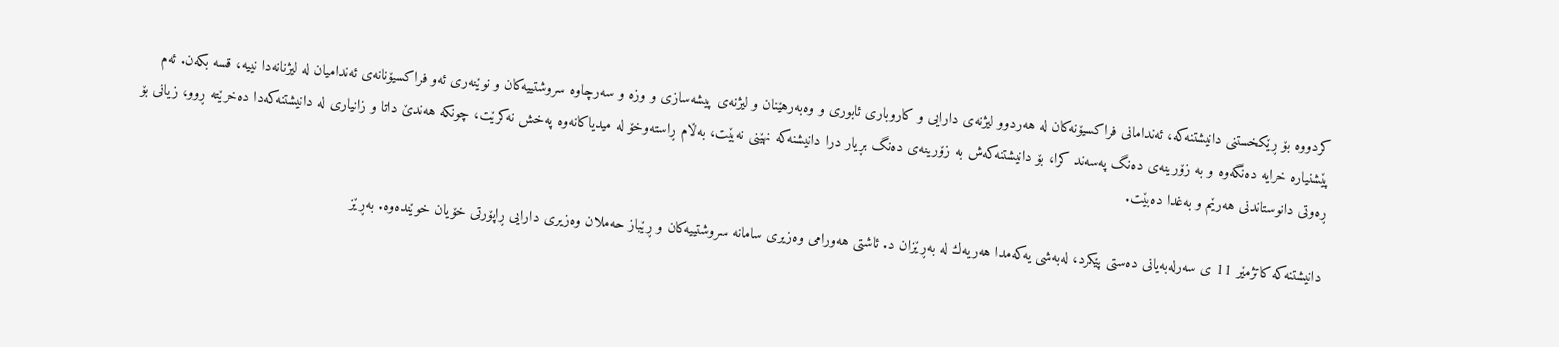کردووە بۆ ڕێکخستنی دانیشتنەکە، ئەندامانی فراکسیۆنەکان لە هەردوو لیژنەی دارایی و کاروباری ئابوری و وەبەرهێنان و لیژنەی پیشەسازی و وزە و سەرچاوە سروشتییەکان و نوێنەری ئەو فراکسیۆنانەی ئەندامیان لە لیژنانەدا نییە، قسە بکەن. ئەم پێشنیارە خرایە دەنگەوە و بە زۆرینەی دەنگ پەسەند کرا، بۆ دانیشتنەکەش بە زۆرینەی دەنگ بڕیار درا دانیشنەکە نهێنی نەبێت، بەڵام ڕاستەوخۆ لە میدیاکانەوە پەخش نەکرێت، چونکە هەندێ داتا و زانیاری لە دانیشتنەکەدا دەخرێتە ڕوو، زیانی بۆ ڕەوتی دانوستاندنی هەرێم و بەغدا دەبێت.

دانیشتنەکە کاتژمێر 11 ی سەرلەبەیانی دەستی پێکرد، له‌به‌شی یه‌كه‌مدا هه‌ریه‌ك له‌ به‌ڕێزان د. ئاشتی ‌هه‌ورامی ‌وه‌زیری سامانه‌ سروشتییه‌كان و ڕێباز حه‌ملان وه‌زیری دارایی ڕاپۆرتی ‌خۆیان خوێنده‌وه‌. به‌ڕێز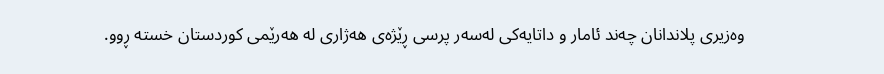وەزیری پلاندانان چەند ئامار و داتایەکی لەسەر پرسی ڕێژەی هەژاری لە هەرێمی کوردستان خستە ڕوو.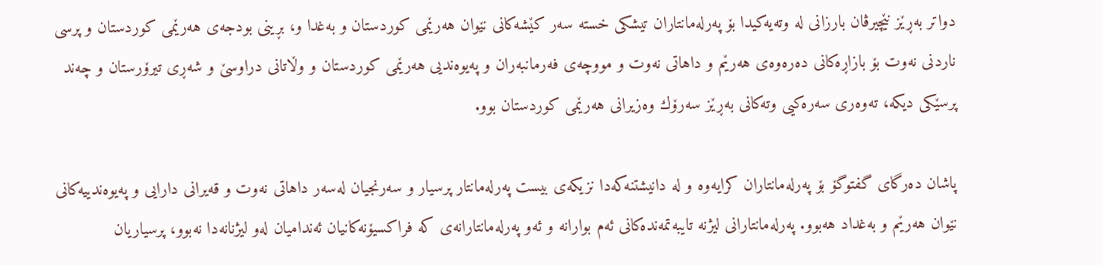دواتر به‌ڕێز نێچیرڤان بارزانی لە وتەیەکیدا بۆ پەرلەمانتاران تیشکی خستە سەر کێشەکانی نێوان هەرێمی کوردستان و بەغدا و، بڕینی بودجەی هەرێمی کوردستان و پرسی ناردنی نەوت بۆ بازاڕەکانی دەرەوەی هەرێم و داهاتی نەوت و مووچەی فەرمانبەران و پەیوەندیی هەرێمی کوردستان و وڵاتانی دراوسێ و شەڕی تیرۆرستان و چەند پرسێکی دیكه‌، تەوەری سەرەکیی وتەکانی به‌ڕێز سه‌رۆك وه‌زیرانی هەرێمی کوردستان بوو.

پاشان دەرگای گفتوگۆ بۆ پەرلەمانتاران کرایەوە و لە دانیشتنەکەدا نزیکەی بیست پەرلەمانتار پرسیار و سەرنجیان لەسەر داهاتی نەوت و قەیرانی دارایی و پەیوەندییەکانی نێوان هەرێم و بەغداد هەبوو. پەرلەمانتارانی لیژنە تایبەتمەندەکانی ئەم بوارانە و ئەو پەرلەمانتارانەی کە فراکسیۆنەکانیان ئەندامیان لەو لیژنانەدا نەبوو، پرسیاریان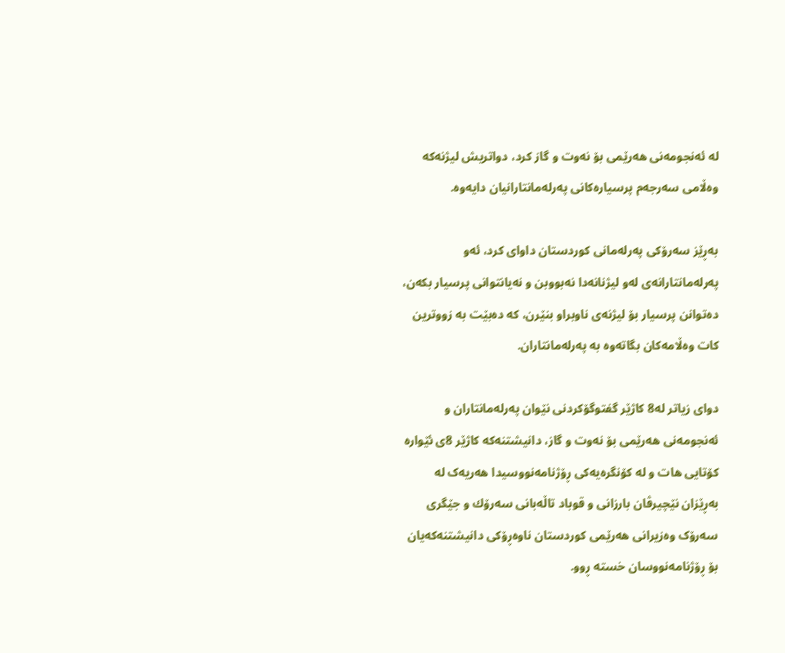لە ئەنجومەنی هەرێمی بۆ نەوت و گاز کرد، دواتریش لیژنەکە وەڵامی سەرجەم پرسیارەکانی پەرلەمانتارانیان دایەوە.

به‌ڕێز سەرۆکی پەرلەمانی کوردستان داوای کرد، ئەو پەرلەمانتارانه‌ی لەو لیژنانەدا نەبووبن و نەیانتوانی پرسیار بكه‌ن، دەتوانن پرسیار بۆ لیژنەی ناوبراو بنێرن، كه‌ دەبێت بە زووترین کات وەڵامەکان بگاتەوە بە پەرلەمانتاران.

دوای زیاتر لە8 کاژێر گفتوگۆکردنی نێوان پەرلەمانتاران و ئەنجومەنی هەرێمی بۆ نەوت و گاز، دانیشتنەکە کاژێر 8ی ئێواره‌ کۆتایی هات و لە کۆنگرەیه‌كی ڕۆژنامەنووسیدا هەریەک لە به‌ڕێزان نێچیرڤان بارزانی و قوباد تاڵەبانی سه‌رۆك و جێگری سەرۆک وه‌زیرانی هەرێمی کوردستان ناوەڕۆکی دانیشتنەکەیان بۆ ڕۆژنامەنووسان خستە ڕوو.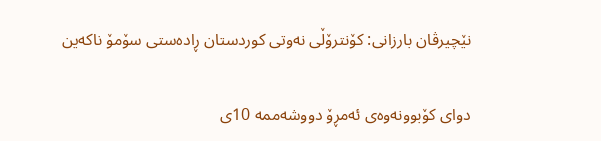نێچیرڤان بارزانی: کۆنترۆڵى نەوتی کوردستان ڕادەستی سۆمۆ ناکەین

دواى كۆبوونه‌وه‌ى ئه‌مڕۆ دووشه‌ممه‌ 10ى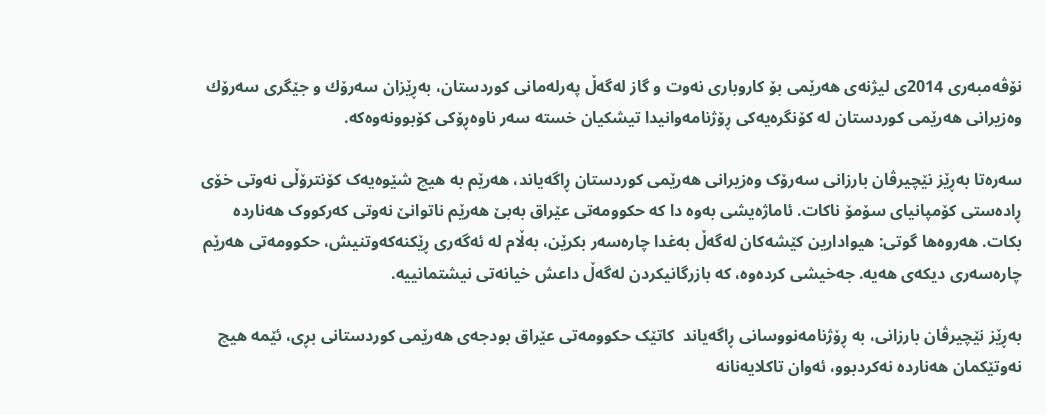نۆڤه‌مبه‌رى 2014ى لیژنه‌ى هه‌رێمى بۆ كاروبارى نه‌وت و گاز له‌گه‌ڵ په‌رله‌مانى كوردستان، به‌ڕێزان سه‌رۆك و جێگرى سه‌رۆك وه‌زیرانى هه‌رێمى كوردستان له‌ كۆنگره‌یه‌كى ڕۆژنامه‌وانیدا تیشكیان خسته‌ سه‌ر ناوه‌ڕۆكى كۆبوونه‌وه‌كه‌.

سه‌ره‌تا به‌ڕێز نێچیرڤان بارزانى سەرۆک وه‌زیرانى هه‌رێمى كوردستان ڕاگەیاند، هەرێم بە هیچ شێوەیەک کۆنترۆڵی نەوتی خۆی ڕادەستی کۆمپانیای سۆمۆ ناکات. ئاماژەیشی بەوە دا کە حکوومەتی عێراق بەبێ هەرێم ناتوانێ نەوتی کەرکووک هەناردە بکات. هه‌روه‌ها گوتى: هیوادارین کێشەکان لەگەڵ بەغدا چارەسەر بکرێن، بەڵام لە ئەگەری ڕێکنەکەوتنیش، حکوومەتی هەرێم چارەسەری دیکەی هەیە. جه‌خیشى کردەوە، کە بازرگانیکردن لەگەڵ داعش خیانەتی نیشتمانییە.

به‌ڕێز نێچیرڤان بارزانی، بە ڕۆژنامەنووسانی ڕاگەیاند  کاتێک حکوومەتی عێراق بودجەی هەرێمی کوردستانی بڕی، ئێمە هیچ نەوتێکمان هەناردە نەکردبوو، ئەوان تاکلایەنانە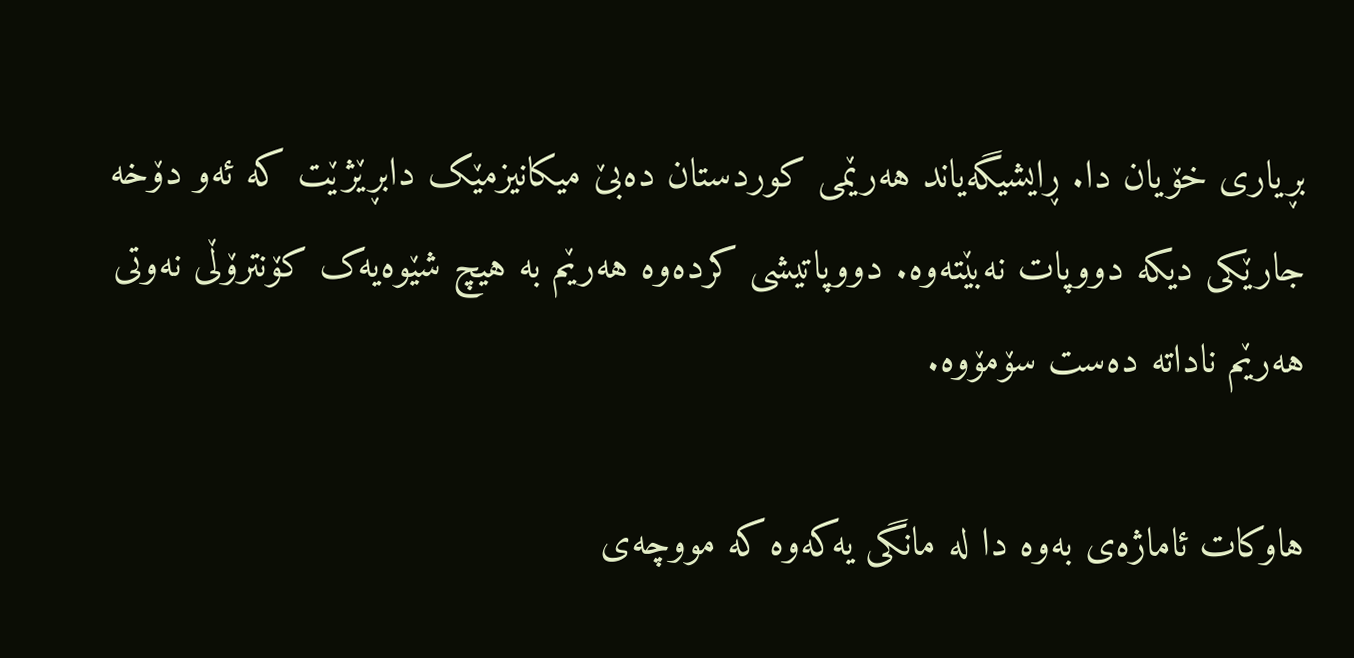بڕیاری خۆیان دا. ڕایشیگەیاند هەرێمی کوردستان دەبێ میکانیزمێک دابڕێژێت کە ئەو دۆخە جارێکی دیكه‌ دووپات نەبێتەوە. دووپاتیشى کردەوە هەرێم بە هیچ شێوەیەک کۆنترۆڵی نەوتی هەرێم ناداتە دەست سۆمۆوە.

هاوکات ئاماژەی بەوە دا لە مانگی یەکەوە کە مووچەی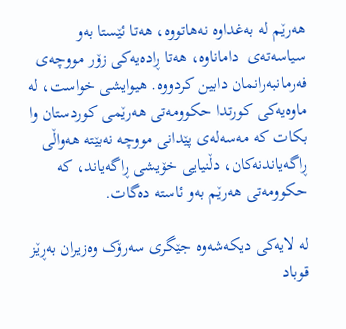هەرێم لە بەغداوە نەهاتووە، هەتا ئێستا بەو سیاسەتەی  داماناوە، هەتا ڕادەیەکی زۆر مووچەی فەرمانبەرانمان دابین کردووە. هیوایشی خواست، لە ماوەیەکی کورتدا حکوومەتی هەرێمی کوردستان وا بکات کە مەسەلەی پێدانی مووچە نەبێتە هەواڵی ڕاگەیاندنەکان، دڵنیایی خۆیشی ڕاگەیاند، کە حکوومەتی هەرێم بەو ئاستە دەگات.

لە لایەکی دیکەشەوە جێگری سەرۆک وه‌زیران به‌ڕێز قوباد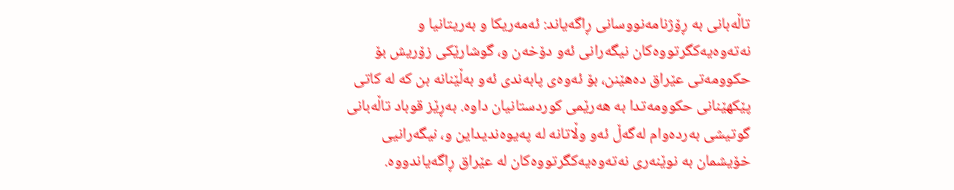تاڵەبانی بە ڕۆژنامەنووسانی ڕاگەیاند: ئەمه‌ریکا و بەریتانیا و نەتەوەیەکگرتووەکان نیگەرانی ئەو دۆخەن و، گوشارێکی زۆریش بۆ حکوومەتی عێراق دەهێنن، بۆ ئەوەی پابەندی ئەو بەڵێنانە بن کە لە کاتی پێکهێنانی حکوومەتدا بە هەرێمی کوردستانیان داوە. به‌ڕێز قوباد تاڵەبانی گوتیشی بەردەوام لەگەڵ ئەو وڵاتانە لە پەیوەندیداین و، نیگەرانیى خۆیشمان بە نوێنەری نەتەوەیەکگرتووەکان لە عێراق ڕاگەیاندووە.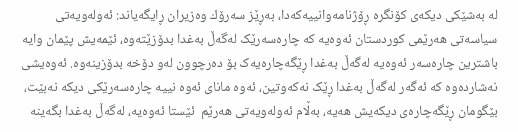لە بەشێکی دیکەی کۆنگرە ڕۆژنامەوانییەکەدا، به‌ڕێز سه‌رۆك وه‌زیران ڕایگەیاند: ئەولەویەتی سیاسەتی هەرێمی کوردستان ئەوەیە کە چارەسەرێک لەگەڵ بەغدا بدۆزێتەوە، ئێمەیش پێمان وایە باشترین چارەسەر ئەوەیە لەگەڵ بەغدا ڕێگەچارەیەک بۆ دەرچوون لەو دۆخە بدۆزینەوە. ئه‌وه‌یشى نەشاردەوە كه‌ ئەگەر لەگەڵ بەغدا ڕێک نەکەوتین، ئەوە مانای ئەوە نییە چارەسەرێکی دیکە نەبێت، بێگومان ڕێگەچارەی دیکەیش هەیە، بەڵام ئەولەویەتی هەرێم  ئێستا ئەوەیە، لەگەڵ بەغدا بگەینە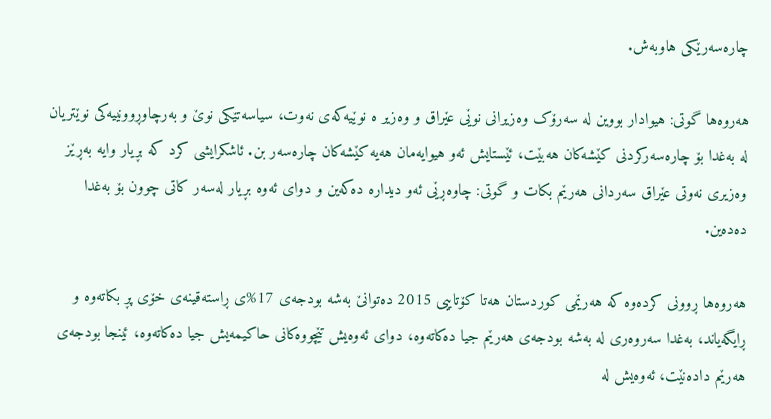چارەسەرێکی هاوبەش.

هه‌روه‌ها گوتى: هیوادار بووین له‌ سەرۆک وەزیرانی نوێی عێراق و وەزیر ه‌ نوێیه‌که‌ی نه‌وت، سیاسەتێکی نوێ و بەرچاوڕوونییەکی نوێتریان لە بەغدا بۆ چارەسەركردنی کێشەکان هه‌بێت، ئێستایش ئەو هیوایەمان هەیە کێشەکان چارەسەر بن. ئاشکرایشی کرد كه‌ بڕیار وایە به‌ڕێز وەزیری نەوتی عێراق سەردانی هەرێم بکات و گوتی: چاوەڕێی ئەو دیدارە دەکەین و دوای ئەوە بڕیار لەسەر کاتی چوون بۆ بەغدا دەدەین.

هه‌روه‌ها ڕوونى كرده‌وه‌ کە هەرێمی کوردستان هەتا کۆتاییی 2015 دەتوانێ بەشە بودجەی 17%ی ڕاسته‌قینه‌ى خۆی پڕ بکاتەوە و ڕایگەیاند، بەغدا سه‌روه‌رى لە بەشە بودجەی هەرێم جیا دەکاته‌وه‌، دوای ئەوەیش تێچووەکانی حاکیمەیش جیا ده‌كاته‌وه‌، ئینجا بودجه‌ى هەرێم دادەنێت، ئەوەیش لە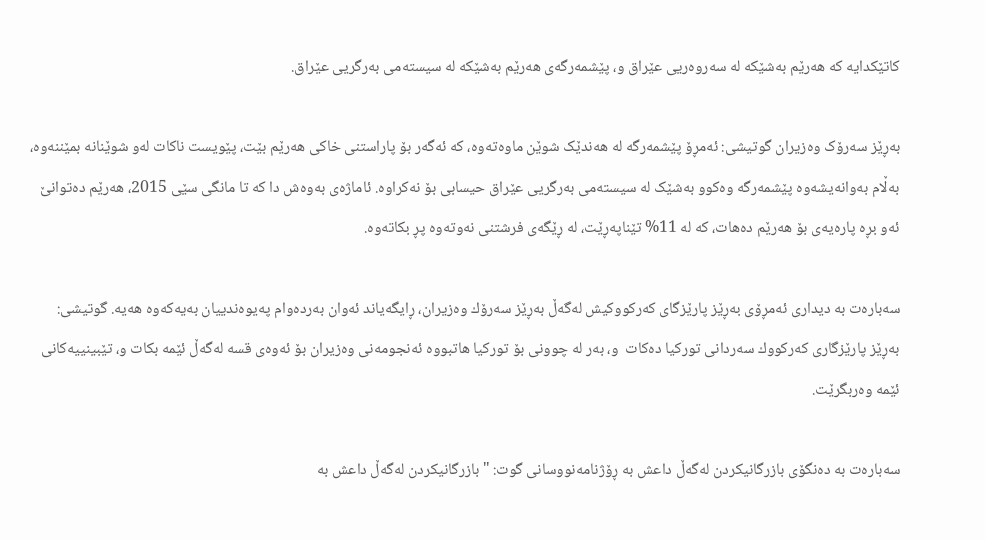کاتێکدایە کە هەرێم بەشێکە لە سه‌روه‌ریى عێراق و، پێشمەرگەی هەرێم بەشێکە لە سیستەمی بەرگریی عێراق.

به‌ڕێز سەرۆک وەزیران گوتیشی: ئەمڕۆ پێشمەرگە لە هەندێک شوێن ماوەتەوە، کە ئەگەر بۆ پاراستنی خاکی هەرێم بێت، پێویست ناکات لەو شوێنانە بمێننەوە، بەڵام بەوانەیشەوە پێشمەرگە وەکوو بەشێک لە سیستەمی بەرگریی عێراق حیسابی بۆ نەکراوە. ئاماژەی بەوەش دا کە تا مانگی سێی 2015، هەرێم دەتوانێ ئەو بڕە پارەیەی بۆ هەرێم ده‌هات، کە لە 11% تێناپەڕێت، له‌ ڕێگه‌ى فرشتنى نه‌وته‌وه‌ پڕ بکاتەوە.

سەبارەت بە دیدارى ئه‌مڕۆى به‌ڕێز پارێزگای کەركووكیش له‌گه‌ڵ به‌ڕێز سه‌رۆك وه‌زیران، ڕایگەیاند ئەوان بەردەوام پەیوەندییان بەیەکەوە هەیە. گوتیشی: به‌ڕێز پارێزگاری کەركووك سەردانی تورکیا دەکات  و، بەر لە چوونی بۆ تورکیا هاتبووە ئەنجومەنی وەزیران بۆ ئەوەی قسە لەگەڵ ئێمە بکات و، تێبینییەکانی ئێمە وەربگرێت.

سەبارەت بە ده‌نگۆى بازرگانیکردن لەگەڵ داعش بە ڕۆژنامەنووسانی گوت: "بازرگانیکردن لەگەڵ داعش بە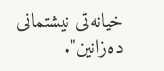خیانەتی نیشتمانی دەزانین".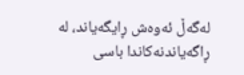لەگەڵ ئەوەش ڕایگەیاند، لە ڕاگەیاندنەکاندا باسی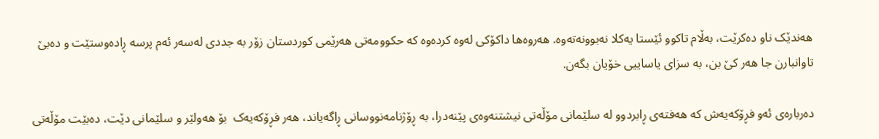هەندێک ناو دەکرێت، بەڵام تاکوو ئێستا یەکلا نەبوونەتەوە. هه‌روه‌ها داكۆكى له‌وه‌ كرده‌وه‌ كه‌ حكوومه‌تى هه‌رێمى كوردستان زۆر به‌ جددى له‌سه‌ر ئه‌م پرسه‌ ڕاده‌وستێت و ده‌بێ تاوانبارن جا هه‌ر كێ بن، به‌ سزاى یاساییى خۆیان بگه‌ن.

ده‌رباره‌ى ئەو فڕۆکەیەش كه‌ هه‌فته‌ى ڕابردوو لە سلێمانی مۆڵەتی نیشتنەوەی پێنەدرا، بە ڕۆژنامەنووسانی ڕاگەیاند، هەر فڕۆکەیەک  بۆ هەولێر و سلێمانی دێت، دەبێت مۆڵەتی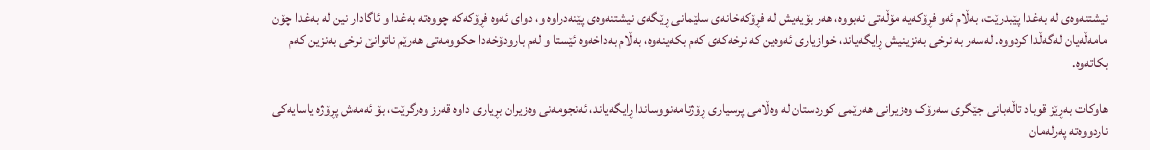نیشتنەوەی لە بەغدا پێبدرێت، بەڵام ئەو فڕۆکەیە مۆڵه‌تی نەبووە، هەر بۆیەیش لە فڕۆکەخانەی سلێمانی ڕێگه‌ى نیشتنەوەی پێنەدراوە و، دوای ئەوە فڕۆکەکە چووەتە بەغدا و ئاگادار نین لە بەغدا چۆن مامەڵەیان لەگەڵدا کردووە. له‌سه‌ر بە نرخی بەنزینیش ڕایگەیاند، خوازیارى ئه‌وه‌ین كه‌ نرخه‌كه‌ى كه‌م بكه‌ینه‌وه‌، به‌ڵام به‌داخه‌وه‌ ئێستا و له‌م بارودۆخه‌دا حکوومەتی هەرێم ناتوانێ نرخی بەنزین کەم بکاتەوە.

هاوکات به‌ڕێز قوباد تاڵەبانی جێگری سەرۆک وه‌زیرانى هەرێمی کوردستان لە وەڵامی پرسیاری ڕۆژنامەنووساندا ڕایگەیاند، ئەنجومەنی وەزیران بڕیاری داوه‌ قه‌رز وه‌رگرێت، بۆ ئه‌مه‌ش پڕۆژه‌ یاسایه‌كى ناردووه‌ته‌ په‌رله‌مان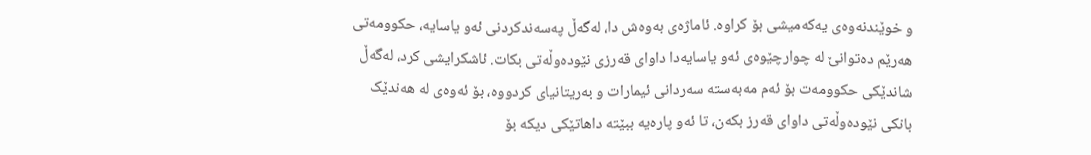و خوێندنەوەی یەکەمیشی بۆ کراوە. ئاماژەی بەوەش دا، لەگەڵ پەسەندکردنی ئەو یاسایە، حکوومەتی هەرێم دەتوانێ لە چوارچێوەی ئەو یاسایەدا داوای قەرزی نێودەوڵەتی بكات. ئاشکرایشی کرد، لەگەڵ شاندێکی حکوومەت بۆ ئه‌م مه‌به‌سته‌ سه‌ردانى ئیمارات و بەریتانیاى كردووه‌، بۆ ئەوەی لە هەندێک بانکی نێودەوڵەتی داوای قەرز بكه‌ن، تا ئەو پارەیە ببێته‌ داهاتێکی دیکە بۆ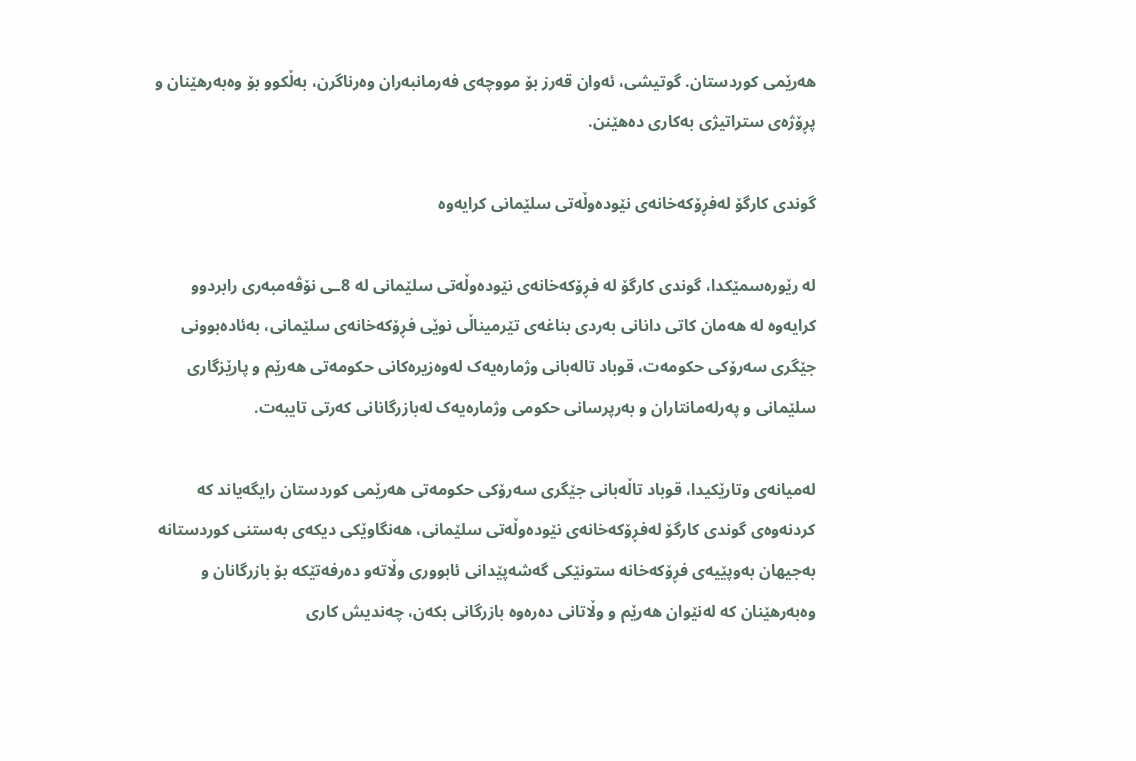هەرێمی کوردستان. گوتیشی، ئەوان قەرز بۆ مووچەی فەرمانبەران وەرناگرن، بەڵکوو بۆ وەبەرهێنان و پڕۆژەی ستراتیژی بەکاری دەهێنن.

گوندی کارگۆ لەفڕۆکەخانەی نێودەوڵەتی سلێمانی کرایەوە

لە رێورەسمێکدا، گوندی کارگۆ لە فڕۆکەخانەی نێودەوڵەتی سلێمانی لە 8ـی نۆڤەمبەری رابردوو کرایەوە لە هەمان کاتی دانانی بەردی بناغەی تێرمیناڵی نوێی فڕۆکەخانەی سلێمانی، بەئادەبوونی جێگری سەرۆکی حکومەت، قوباد تالەبانی وژمارەیەک لەوەزیرەکانی حکومەتی هەرێم و پارێزگاری سلێمانی و پەرلەمانتاران و بەرپرسانی حکومی وژمارەیەک لەبازرگانانی کەرتی تایبەت‌.

لەمیانەی وتارێکیدا، قوباد تاڵەبانی جێگری سەرۆکی حکومەتی هەرێمی کوردستان رایگەیاند کە کردنەوەی گوندی کارگۆ لەفڕۆکەخانەی نێودەوڵەتی سلێمانی، هەنگاوێکی دیکەی بەستنی کوردستانە بەجیهان بەوپێیەی فڕۆکەخانە ستونێکی گەشەپێدانی ئابووری وڵاتەو دەرفەتێکە بۆ بازرگانان و وەبەرهێنان کە لەنێوان هەرێم و وڵاتانی دەرەوە بازرگانی بکەن، چەندیش کاری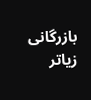بازرگانی زیاتر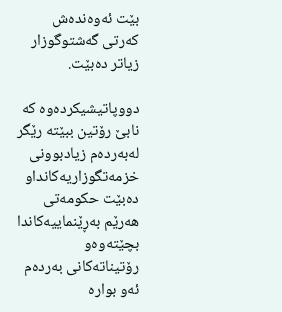بێت ئەوەندەش کەرتی گەشتوگوزار زیاتر دەبێت.

دووپاتیشیکردەوە کە نابێ رۆتین ببێتە رێگر لەبەردەم زیادبوونی خزمەتگوزاریەکانداو دەبێت حکومەتی هەرێم بەڕێنماییەکاندا بچێتەوەو رۆتیناتەکانی بەردەم ئەو بوارە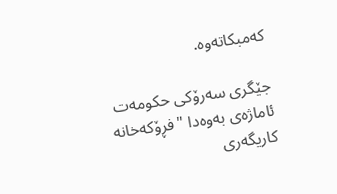کەمبکاتەوە.

جێگری سەرۆکی حکومەت ئاماژەی بەوەدا "فڕۆکەخانە کاریگەری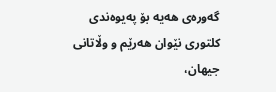گەورەی هەیە بۆ پەیوەندی کلتوری نێوان هەرێم و وڵاتانی جیهان،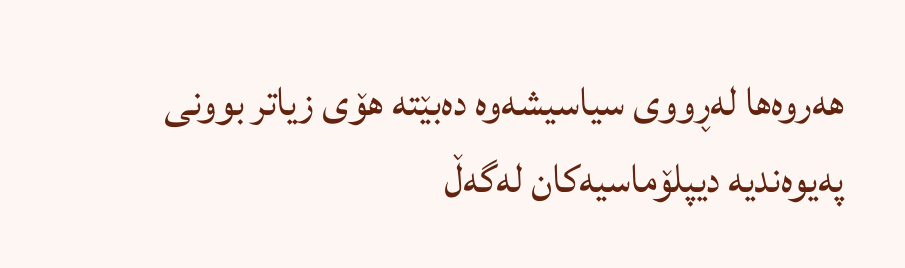هەروەها لەڕووی سیاسیشەوە دەبێتە هۆی زیاتر بوونی پەیوەندیە دیپلۆماسیەکان لەگەڵ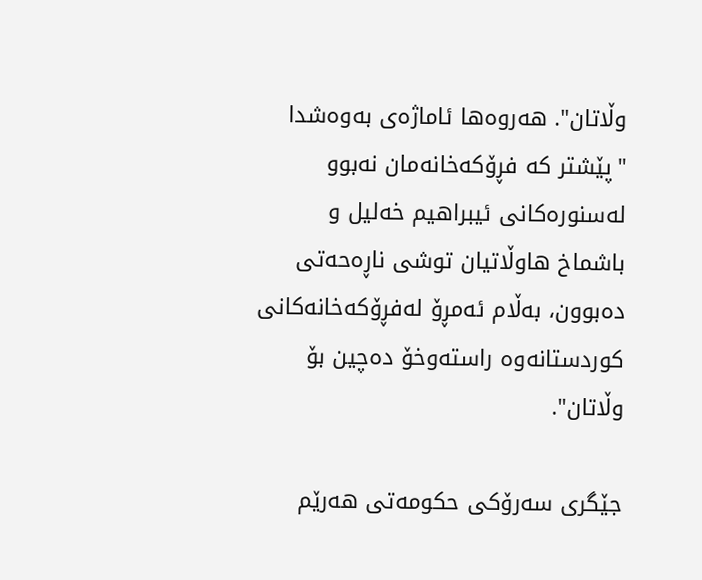وڵاتان". هەروەها ئاماژەی بەوەشدا "پێشتر کە فڕۆکەخانەمان نەبوو لەسنورەکانی ئیبراهیم خەلیل و باشماخ هاوڵاتیان توشی ناڕەحەتی دەبوون، بەڵام ئەمڕۆ لەفڕۆکەخانەکانی کوردستانەوە راستەوخۆ دەچین بۆ وڵاتان".

جێگری سەرۆکی حکومەتی هەرێم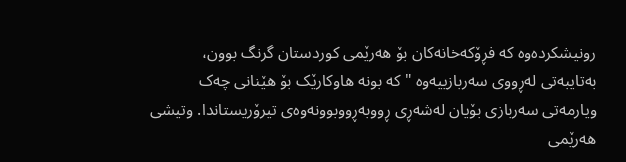رونیشکردەوە کە فڕۆکەخانەکان بۆ هەرێمی کوردستان گرنگ بوون، بەتایبەتی لەڕووی سەربازییەوە "کە بونە هاوکارێک بۆ هێنانی چەک ویارمەتی سەربازی بۆیان لەشەڕی ڕووبەڕووبوونەوەی تیرۆریستاندا. وتیشی هەرێمی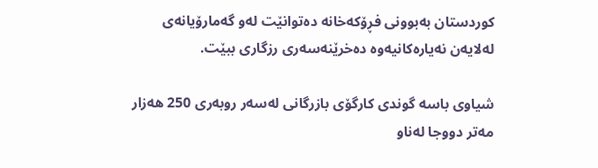کوردستان بەبوونی فڕۆکەخانە دەتوانێت لەو گەمارۆیانەی لەلایەن نەیارەکانیەوە دەخرێنەسەری رزگاری ببێت.

شیاوى باسە گوندی کارگۆی بازرگانی لەسەر روبەری 250 هەزار مەتر دووجا لەناو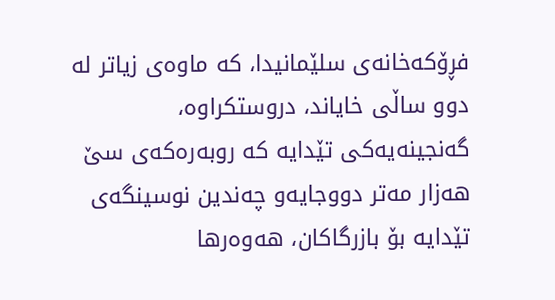فڕۆکەخانەی سلێمانیدا، کە ماوەی زیاتر لە دوو ساڵی خایاند، دروستکراوە، گەنجینەیەکی تێدایە کە روبەرەکەی سێ هەزار مەتر دووجایەو چەندین نوسینگەی تێدایە بۆ بازرگاکان، هەوەرها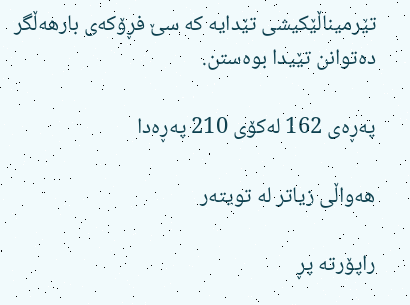تێرمیناڵێکیشی تێدایە کە سێ فڕۆکەی بارهەڵگر دەتوانن تێیدا بوەستن.

پەڕەى 162 لەکۆى 210 پەڕەدا

هەواڵی زیاتر لە تویتەر

راپۆرتە پڕ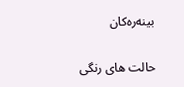بینەرەکان

حالت های رنگی